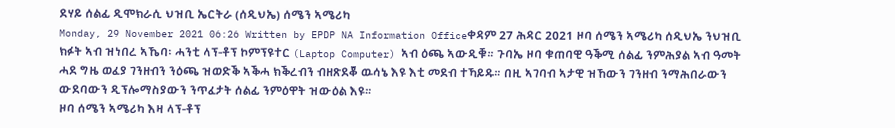ደሃይ ሰልፊ ዲሞክራሲ ህዝቢ ኤርትራ (ሰዲህኤ) ሰሜን ኣሜሪካ
Monday, 29 November 2021 06:26 Written by EPDP NA Information Officeቀዳም 27 ሕዳር 2021 ዞባ ሰሜን ኣሜሪካ ሰዲህኤ ንህዝቢ ክፉት ኣብ ዝነበረ ኣኼባ፡ ሓንቲ ላፕ-ቶፕ ኮምፕዩተር (Laptop Computer) ኣብ ዕጫ ኣውዲቑ። ጉባኤ ዞባ ቁጠባዊ ዓቕሚ ሰልፊ ንምሕያል ኣብ ዓመት ሓደ ግዜ ወፈያ ገንዘብን ንዕጫ ዝወድቕ ኣቕሓ ክቕረብን ብዘጽደቖ ዉሳኔ እዩ እቲ መደብ ተኻይዱ። በዚ ኣገባብ ኣታዊ ዝኸውን ገንዘብ ንማሕበራውን ውደባውን ዲፕሎማስያውን ንጥፈታት ሰልፊ ንምዕዋት ዝውዕል እዩ።
ዞባ ሰሜን ኣሜሪካ እዛ ላፕ-ቶፕ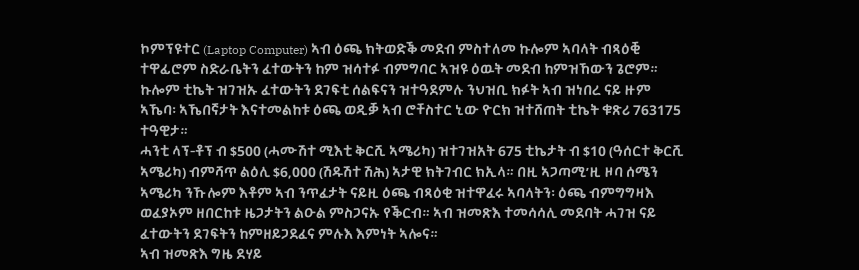ኮምፕዩተር (Laptop Computer) ኣብ ዕጫ ክትወድቕ መደብ ምስተለመ ኩሎም ኣባላት ብጻዕቒ ተዋፊሮም ስድራቤትን ፈተውትን ከም ዝሳተፉ ብምግባር ኣዝዩ ዕዉት መደብ ከምዝኸውን ጌሮም። ኩሎም ቲኬት ዝገዝኡ ፈተውትን ደገፍቲ ሰልፍናን ዝተዓደምሉ ንህዝቢ ክፉት ኣብ ዝነበረ ናይ ዙም ኣኼባ፡ ኣኼበኛታት እናተመልከቱ ዕጫ ወዲቓ ኣብ ሮቸስተር ኒው ዮርክ ዝተሸጠት ቲኬት ቁጽሪ 763175 ተዓዊታ።
ሓንቲ ላፕ-ቶፕ ብ $500 (ሓሙሽተ ሚእቲ ቅርሺ ኣሜሪካ) ዝተገዝአት 675 ቲኬታት ብ $10 (ዓሰርተ ቅርሺ ኣሜሪካ) ብምሻጥ ልዕሊ $6,000 (ሽዱሽተ ሽሕ) ኣታዊ ክትገብር ክኢላ። በዚ ኣጋጣሚ’ዚ ዞባ ሰሜን ኣሜሪካ ንኹሎም እቶም ኣብ ንጥፈታት ናይዚ ዕጫ ብጻዕቂ ዝተዋፈሩ ኣባላትን፡ ዕጫ ብምግግዛእ ወፈያኦም ዘበርከቱ ዜጋታትን ልዑል ምስጋናኡ የቕርብ። ኣብ ዝመጽእ ተመሳሳሊ መደባት ሓገዝ ናይ ፈተውትን ደገፍትን ከምዘይጋደፈና ምሉእ እምነት ኣሎና።
ኣብ ዝመጽእ ግዜ ደሃይ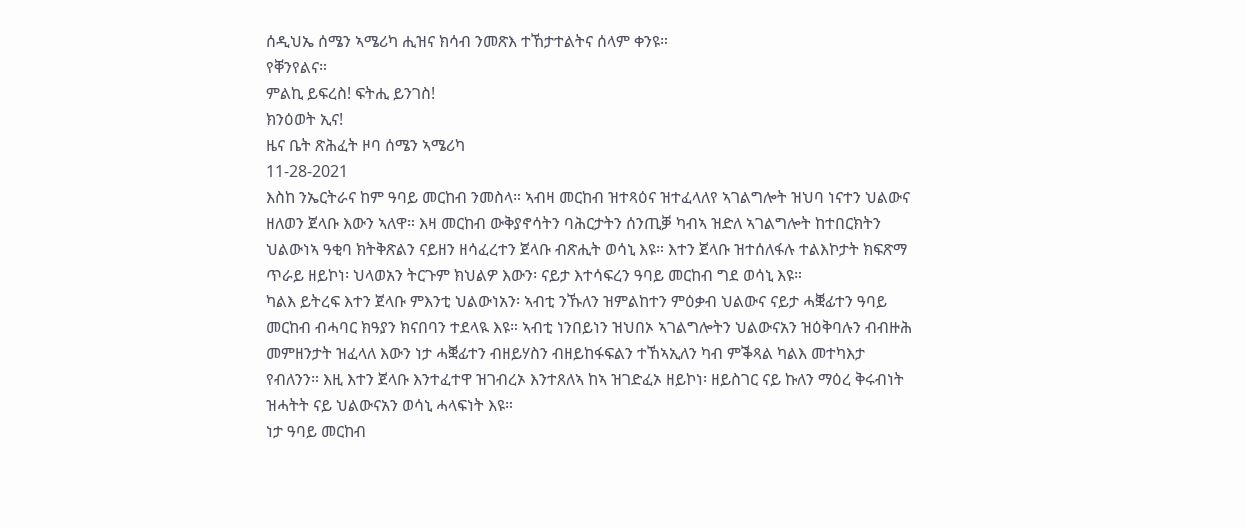ሰዲህኤ ሰሜን ኣሜሪካ ሒዝና ክሳብ ንመጽእ ተኸታተልትና ሰላም ቀንዩ።
የቐንየልና።
ምልኪ ይፍረስ! ፍትሒ ይንገስ!
ክንዕወት ኢና!
ዜና ቤት ጽሕፈት ዞባ ሰሜን ኣሜሪካ
11-28-2021
እስከ ንኤርትራና ከም ዓባይ መርከብ ንመስላ። ኣብዛ መርከብ ዝተጻዕና ዝተፈላለየ ኣገልግሎት ዝህባ ነናተን ህልውና ዘለወን ጀላቡ እውን ኣለዋ። እዛ መርከብ ውቅያኖሳትን ባሕርታትን ሰንጢቓ ካብኣ ዝድለ ኣገልግሎት ከተበርክትን ህልውነኣ ዓቂባ ክትቅጽልን ናይዘን ዘሳፈረተን ጀላቡ ብጽሒት ወሳኒ እዩ። እተን ጀላቡ ዝተሰለፋሉ ተልእኮታት ክፍጽማ ጥራይ ዘይኮነ፡ ህላወአን ትርጉም ክህልዎ እውን፡ ናይታ እተሳፍረን ዓባይ መርከብ ግደ ወሳኒ እዩ።
ካልእ ይትረፍ እተን ጀላቡ ምእንቲ ህልውነአን፡ ኣብቲ ንኹለን ዝምልከተን ምዕቃብ ህልውና ናይታ ሓቛፊተን ዓባይ መርከብ ብሓባር ክዓያን ክናበባን ተደላዪ እዩ። ኣብቲ ነንበይነን ዝህበኦ ኣገልግሎትን ህልውናአን ዝዕቅባሉን ብብዙሕ መምዘንታት ዝፈላለ እውን ነታ ሓቛፊተን ብዘይሃስን ብዘይከፋፍልን ተኸኣኢለን ካብ ምቕጻል ካልእ መተካእታ የብለንን። እዚ እተን ጀላቡ እንተፈተዋ ዝገብረኦ እንተጸለኣ ከኣ ዝገድፈኦ ዘይኮነ፡ ዘይስገር ናይ ኩለን ማዕረ ቅሩብነት ዝሓትት ናይ ህልውናአን ወሳኒ ሓላፍነት እዩ።
ነታ ዓባይ መርከብ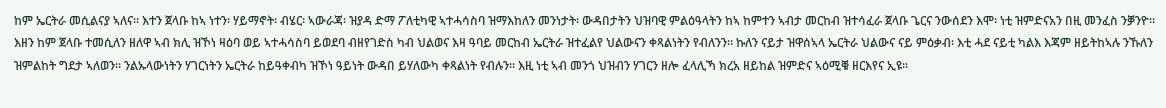ከም ኤርትራ መሲልናያ ኣለና። እተን ጀላቡ ከኣ ነተን፡ ሃይማኖት፡ ብሄር፡ ኣውራጃ፡ ዝያዳ ድማ ፖለቲካዊ ኣተሓሳስባ ዝማእከለን መንነታት፡ ውዳበታትን ህዝባዊ ምልዕዓላትን ከኣ ከምተን ኣብታ መርከብ ዝተሳፈራ ጀላቡ ጌርና ንውሰደን እሞ፡ ነቲ ዝምድናአን በዚ መንፈስ ንቓንዮ። እዘን ከም ጀላቡ ተመሲለን ዘለዋ ኣብ ክሊ ዝኾነ ዛዕባ ወይ ኣተሓሳስባ ይወደባ ብዘየገድስ ካብ ህልወና እዛ ዓባይ መርከብ ኤርትራ ዝተፈልየ ህልውናን ቀጻልነትን የብለንን። ኩለን ናይታ ዝዋሰኣላ ኤርትራ ህልውና ናይ ምዕቃብ፡ እቲ ሓደ ናይቲ ካልእ እጃም ዘይትከኣሉ ንኹለን ዝምልከት ግደታ ኣለወን። ንልኡላውነትን ሃገርነትን ኤርትራ ከይዓቀብካ ዝኾነ ዓይነት ውዳበ ይሃለውካ ቀጻልነት የብሉን። እዚ ነቲ ኣብ መንጎ ህዝብን ሃገርን ዘሎ ፈላሊኻ ክረአ ዘይከል ዝምድና ኣዕሚቑ ዘርእየና ኢዩ።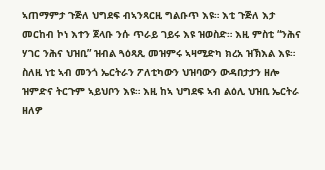ኣጠማምታ ጉጅለ ህግደፍ ብኣንጻርዚ ግልቡጥ እዩ። እቲ ጉጅለ እታ መርከብ ኮነ እተን ጀላቡ ንሱ ጥራይ ገይሩ እዩ ዝወስድ። እዚ ምስቲ “ንሕና ሃገር ንሕና ህዝቢ” ዝብል ጓዕጻጺ መዝምሩ ኣዛሚድካ ክረአ ዝኽእል እዩ። ስለዚ ነቲ ኣብ መንጎ ኤርትራን ፖለቲካውን ህዝባውን ውዳበታታን ዘሎ ዝምድና ትርጉም ኣይህቦን እዩ። እዚ ከኣ ህግደፍ ኣብ ልዕሊ ህዝቢ ኤርትራ ዘለዎ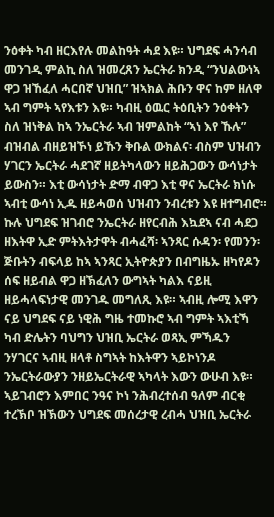ንዕቀት ካብ ዘርእየሉ መልከዓት ሓደ እዩ። ህግደፍ ሓንሳብ መንገዲ ምልኪ ስለ ዝመረጸን ኤርትራ ክንዲ “ንህልውነኣ ዋጋ ዝኸፈለ ሓርበኛ ህዝቢ” ዝኣክል ሕቡን ዋና ከም ዘለዋ ኣብ ግምት ኣየእቱን እዩ። ካብዚ ዕዉር ትዕቢትን ንዕቀትን ስለ ዝነቅል ከኣ ንኤርትራ ኣብ ዝምልከት “ኣነ እየ ኹሉ” ብዝብል ብዘይዝኾነ ይኹን ቅቡል ውክልና፡ ብስም ህዝብን ሃገርን ኤርትራ ሓደገኛ ዘይትካላውን ዘይሕጋውን ውሳነታት ይውስን። እቲ ውሳነታት ድማ ብዋጋ እቲ ዋና ኤርትራ ክነሱ ኣብቲ ውሳነ ኢዱ ዘይሓወሰ ህዝብን ንብረቱን እዩ ዘተግብሮ።
ኩሉ ህግደፍ ዝገብሮ ንኤርትራ ዘየርብሕ እኳደኣ ናብ ሓደጋ ዘእትዋ ኢድ ምትእትታዋት ብሓፈሻ፡ ኣንጻር ሱዳን፡ የመንን፡ ጅቡትን ብፍላይ ከኣ ኣንጻር ኢትዮጵያን በብግዜኡ ዘካየዶን ሰፍ ዘይብል ዋጋ ዘኽፈለን ውግኣት ካልእ ናይዚ ዘይሓላፍነታዊ መንገዱ መግለጺ እዩ። ኣብዚ ሎሚ እዋን ናይ ህግደፍ ናይ ነዊሕ ግዜ ተመኩሮ ኣብ ግምት ኣእቲኻ ካብ ድሌትን ባህግን ህዝቢ ኤርትራ ወጻኢ ምኻዱን ንሃገርና ኣብዚ ዘላቶ ስግኣት ከእትዋን ኣይኮነንዶ ንኤርትራውያን ንዘይኤርትራዊ ኣካላት እውን ውሁብ እዩ። ኣይገብሮን እምበር ንዓና ኮነ ንሕብረተሰብ ዓለም ብርቂ ተረኽቦ ዝኽውን ህግደፍ መሰረታዊ ረብሓ ህዝቢ ኤርትራ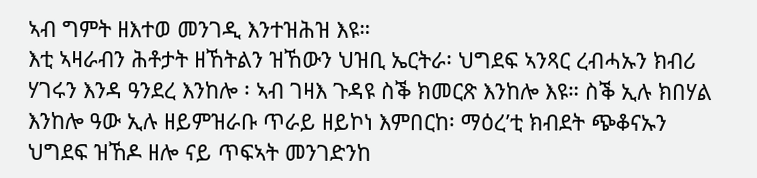ኣብ ግምት ዘእተወ መንገዲ እንተዝሕዝ እዩ።
እቲ ኣዛራብን ሕቶታት ዘኸትልን ዝኸውን ህዝቢ ኤርትራ፡ ህግደፍ ኣንጻር ረብሓኡን ክብሪ ሃገሩን እንዳ ዓንደረ እንከሎ ፡ ኣብ ገዛእ ጉዳዩ ስቕ ክመርጽ እንከሎ እዩ። ስቕ ኢሉ ክበሃል እንከሎ ዓው ኢሉ ዘይምዝራቡ ጥራይ ዘይኮነ እምበርከ፡ ማዕረ’ቲ ክብደት ጭቆናኡን ህግደፍ ዝኸዶ ዘሎ ናይ ጥፍኣት መንገድንከ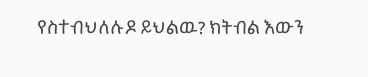የስተብህለሉዶ ይህልዉ? ክትብል እውን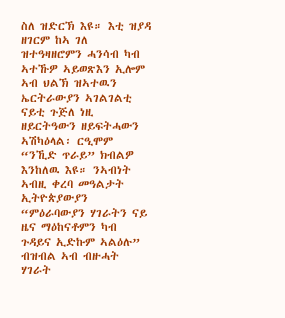ስለ ዝድርኽ እዩ። እቲ ዝያዳ ዘገርም ከኣ ገለ ዝተዓዛዘሮምን ሓንሳብ ካብ ኣተኹዎ ኣይወጽእን ኢሎም ኣብ ህልኽ ዝኣተዉን ኤርትራውያን ኣገልገልቲ ናይቲ ጉጅለ ነዚ ዘይርትዓውን ዘይፍትሓውን ኣሽካዕላል፡ ርዒሞም “ንኺድ ጥራይ” ክብልዎ እንከለዉ እዩ። ንኣብነት ኣብዚ ቀረባ መዓልታት ኢትዮጵያውያን “ምዕራባውያን ሃገራትን ናይ ዜና ማዕከናቶምን ካብ ጉዳይና ኢድኩም ኣልዕሉ” ብዝብል ኣብ ብዙሓት ሃገራት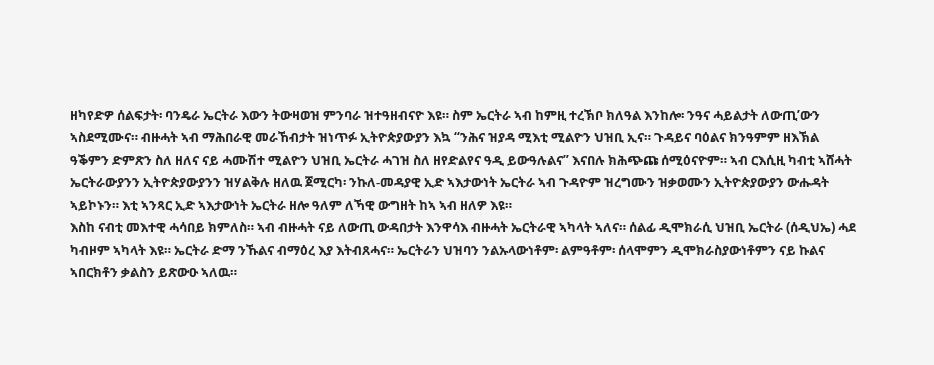ዘካየድዎ ሰልፍታት፡ ባንዴራ ኤርትራ እውን ትውዛወዝ ምንባራ ዝተዓዘብናዮ እዩ። ስም ኤርትራ ኣብ ከምዚ ተረኽቦ ክለዓል እንከሎ፡ ንዓና ሓይልታት ለውጢ’ውን ኣስደሚሙና። ብዙሓት ኣብ ማሕበራዊ መራኸብታት ዝነጥፉ ኢትዮጵያውያን እኳ “ንሕና ዝያዳ ሚእቲ ሚልዮን ህዝቢ ኢና። ጉዳይና ባዕልና ክንዓምም ዘእኽል ዓቕምን ድምጽን ስለ ዘለና ናይ ሓሙሽተ ሚልዮን ህዝቢ ኤርትራ ሓገዝ ስለ ዘየድልየና ዓዲ ይውዓሉልና” እናበሉ ክሕጭጩ ሰሚዕናዮም። ኣብ ርእሲዚ ካብቲ ኣሸሓት ኤርትራውያንን ኢትዮጵያውያንን ዝሃልቅሉ ዘለዉ ጀሚርካ፡ ንኩለ-መዳያዊ ኢድ ኣእታውነት ኤርትራ ኣብ ጉዳዮም ዝረግሙን ዝቃወሙን ኢትዮጵያውያን ውሑዳት ኣይኮኑን። እቲ ኣንጻር ኢድ ኣእታውነት ኤርትራ ዘሎ ዓለም ለኻዊ ውግዘት ከኣ ኣብ ዘለዎ እዩ።
እስከ ናብቲ መእተዊ ሓሳበይ ክምለስ። ኣብ ብዙሓት ናይ ለውጢ ውዳበታት እንዋሳእ ብዙሓት ኤርትራዊ ኣካላት ኣለና። ሰልፊ ዲሞክራሲ ህዝቢ ኤርትራ (ሰዲህኤ) ሓደ ካብዞም ኣካላት እዩ። ኤርትራ ድማ ንኹልና ብማዕረ እያ እትብጸሓና። ኤርትራን ህዝባን ንልኡላውነቶም፡ ልምዓቶም፡ ሰላሞምን ዲሞክራስያውነቶምን ናይ ኩልና ኣበርክቶን ቃልስን ይጽውዑ ኣለዉ።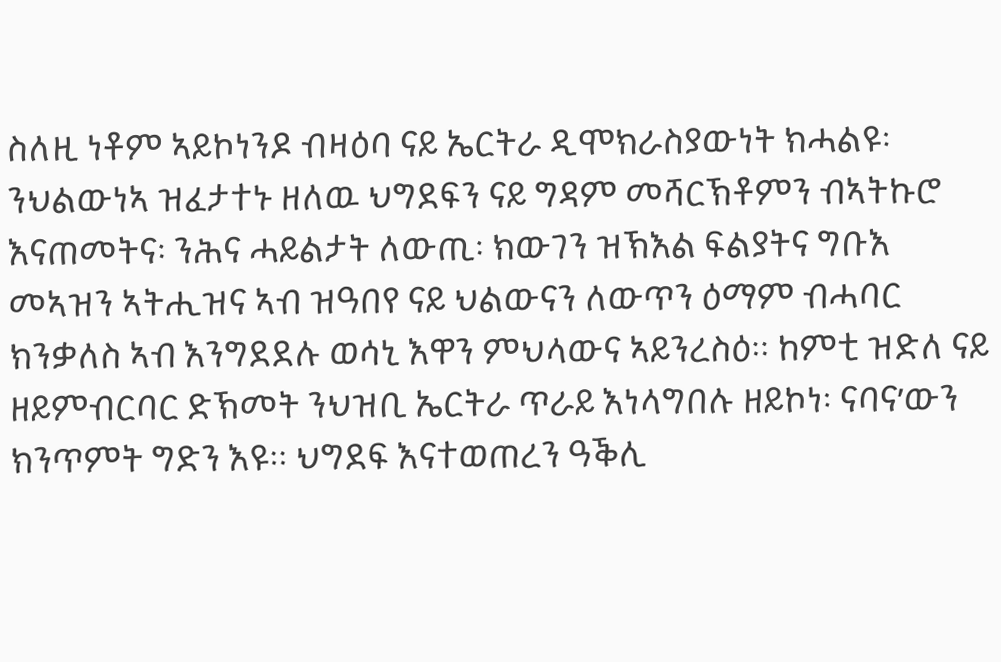ስለዚ ነቶም ኣይኮነንዶ ብዛዕባ ናይ ኤርትራ ዲሞክራስያውነት ክሓልዩ፡ ንህልውነኣ ዝፈታተኑ ዘለዉ ህግደፍን ናይ ግዳም መሻርኽቶምን ብኣትኩሮ እናጠመትና፡ ንሕና ሓይልታት ለውጢ፡ ክውገን ዝኽእል ፍልያትና ግቡእ መኣዝን ኣትሒዝና ኣብ ዝዓበየ ናይ ህልውናን ለውጥን ዕማም ብሓባር ክንቃለስ ኣብ እንግደደሉ ወሳኒ እዋን ምህላውና ኣይንረስዕ። ከምቲ ዝድለ ናይ ዘይምብርባር ድኽመት ንህዝቢ ኤርትራ ጥራይ እነላግበሉ ዘይኮነ፡ ናባና’ውን ክንጥምት ግድን እዩ። ህግደፍ እናተወጠረን ዓቕሊ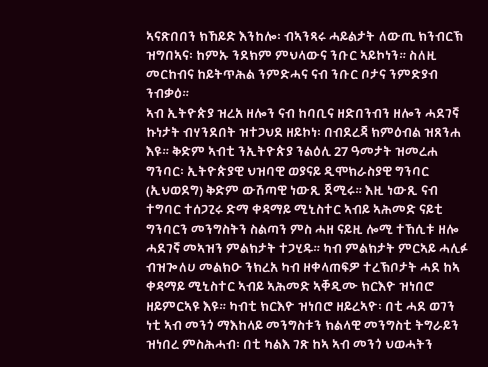ኣናጽበበን ክኸይድ እንከሎ፡ ብኣንጻሩ ሓይልታት ለውጢ ክንብርኽ ዝግበኣና፡ ከምኡ ንደክም ምህላውና ንቡር ኣይኮነን። ስለዚ መርከብና ከይትጥሕል ንምድሓና ናብ ንቡር ቦታና ንምድያብ ንብቃዕ።
ኣብ ኢትዮጵያ ዝረአ ዘሎን ናብ ከባቢና ዘድበንብን ዘሎን ሓደገኛ ኩነታት ብሃንደበት ዝተጋህደ ዘይኮነ፡ በብደረጃ ክምዕብል ዝጸንሐ እዩ። ቅድም ኣብቲ ንኢትዮጵያ ንልዕሊ 27 ዓመታት ዝመረሐ ግንባር፡ ኢትዮጵያዊ ህዝባዊ ወያናይ ዲሞክራስያዊ ግንባር (ኢህወደግ) ቅድም ውሽጣዊ ነውጺ ጀሚሩ። እዚ ነውጺ ናብ ተግባር ተሰጋጊሩ ድማ ቀዳማይ ሚኒስተር ኣብይ ኣሕመድ ናይቲ ግንባርን መንግስትን ስልጣን ምስ ሓዘ ናይዚ ሎሚ ተኸሲቱ ዘሎ ሓደገኛ መኣዝን ምልክታት ተጋሂዱ። ካብ ምልክታት ምርኣይ ሓሊፉ ብዝጐለሀ መልክዑ ንክረአ ካብ ዘቀላጠፍዎ ተረኽቦታት ሓደ ከኣ ቀዳማይ ሚኒስተር ኣብይ ኣሕመድ ኣቐዲሙ ክርእዮ ዝነበሮ ዘይምርኣዩ እዩ። ካብቲ ክርእዮ ዝነበሮ ዘይረኣዮ፡ በቲ ሓደ ወገን ነቲ ኣብ መንጎ ማእከላይ መንግስቱን ክልላዊ መንግስቲ ትግራይን ዝነበረ ምስሕሓብ፡ በቲ ካልእ ገጽ ከኣ ኣብ መንጎ ህወሓትን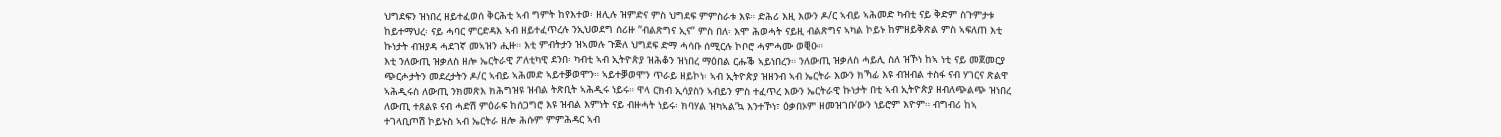ህግደፍን ዝነበረ ዘይተፈወሰ ቅርሕቲ ኣብ ግምት ከየእተወ፡ ዘሊሉ ዝምድና ምስ ህግደፍ ምምስራቱ እዩ። ድሕሪ እዚ እውን ዶ/ር ኣብይ ኣሕመድ ካብቲ ናይ ቅድም ስጉምታቱ ከይተማህረ፡ ናይ ሓባር ምርድዳእ ኣብ ዘይተፈጥረሉ ንኢህወደግ ሰሪዙ “ብልጽግና ኢና” ምስ በለ፡ እሞ ሕወሓት ናይዚ ብልጽግና ኣካል ኮይኑ ከምዘይቅጽል ምስ ኣፍለጠ እቲ ኩነታት ብዝያዳ ሓደገኛ መኣዝን ሒዙ። እቲ ምብትታን ዝኣመሉ ጉጅለ ህግደፍ ድማ ሓሳቡ ሰሚርሉ ኮቦሮ ሓምሓሙ ወቒዑ።
እቲ ንለውጢ ዝቃለስ ዘሎ ኤርትራዊ ፖለቲካዊ ደንበ፡ ካብቲ ኣብ ኢትዮጵያ ዝሕቆን ዝነበረ ማዕበል ርሑቕ ኣይነበረን። ንለውጢ ዝቃለስ ሓይሊ ስለ ዝኾነ ከኣ ነቲ ናይ መጀመርያ ጭርሖታትን መደረታትን ዶ/ር ኣብይ ኣሕመድ ኣይተቓወሞን። ኣይተቓወሞን ጥራይ ዘይኮነ፡ ኣብ ኢትዮጵያ ዝዘንብ ኣብ ኤርትራ እውን ክኻፊ እዩ ብዝብል ተስፋ ናብ ሃገርና ጽልዋ ኣሕዲሩስ ለውጢ ንክመጽእ ክሕግዝዩ ዝብል ትጽቢት ኣሕዲሩ ነይሩ። ዋላ ርክብ ኢሳያስን ኣብይን ምስ ተፈጥረ እውን ኤርትራዊ ኩነታት በቲ ኣብ ኢትዮጵያ ዘብለጭልጭ ዝነበረ ለውጢ ተጸልዩ ናብ ሓድሽ ምዕራፍ ከሰጋግሮ እዩ ዝብል እምነት ናይ ብዙሓት ነይሩ፡ ክባሃል ዝካኣል’ኳ እንተኾነ፣ ዕቃበኦም ዘመዝገቡ’ውን ነይሮም እዮም። ብግብሪ ከኣ ተገላቢጦሽ ኮይኑስ ኣብ ኤርትራ ዘሎ ሕሱም ምምሕዳር ኣብ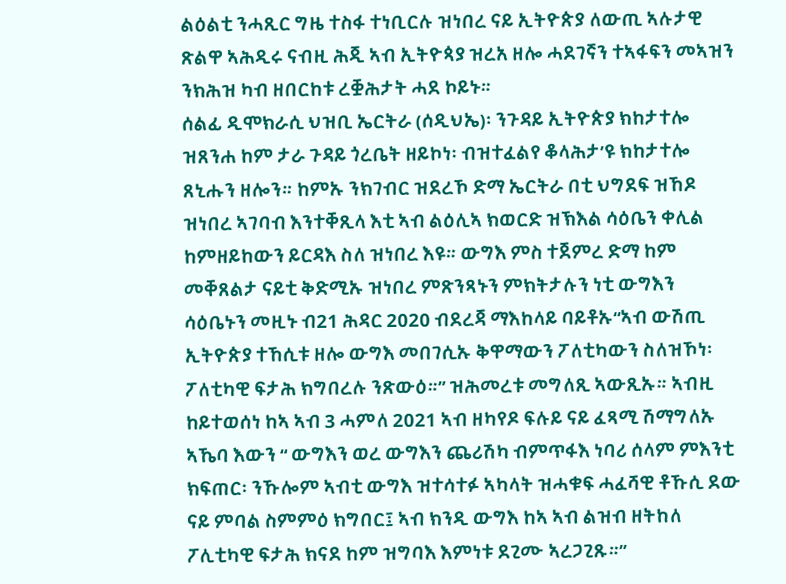ልዕልቲ ንሓጺር ግዜ ተስፋ ተነቢርሉ ዝነበረ ናይ ኢትዮጵያ ለውጢ ኣሉታዊ ጽልዋ ኣሕዲሩ ናብዚ ሕጂ ኣብ ኢትዮጳያ ዝረአ ዘሎ ሓደገኛን ተኣፋፍን መኣዝን ንክሕዝ ካብ ዘበርከቱ ረቛሕታት ሓደ ኮይኑ።
ሰልፊ ዲሞክራሲ ህዝቢ ኤርትራ (ሰዲህኤ)፡ ንጉዳይ ኢትዮጵያ ክከታተሎ ዝጸንሐ ከም ታራ ጉዳይ ጎረቤት ዘይኮነ፡ ብዝተፈልየ ቆላሕታ’ዩ ክከታተሎ ጸኒሑን ዘሎን። ከምኡ ንክገብር ዝደረኾ ድማ ኤርትራ በቲ ህግደፍ ዝኸዶ ዝነበረ ኣገባብ እንተቐጺላ እቲ ኣብ ልዕሊኣ ክወርድ ዝኽእል ሳዕቤን ቀሊል ከምዘይከውን ይርዳእ ስለ ዝነበረ እዩ። ውግእ ምስ ተጀምረ ድማ ከም መቐጸልታ ናይቲ ቅድሚኡ ዝነበረ ምጽንጻኑን ምክትታሉን ነቲ ውግእን ሳዕቤኑን መዚኑ ብ21 ሕዳር 2020 ብደረጃ ማእከላይ ባይቶኡ“ኣብ ውሽጢ ኢትዮጵያ ተኸሲቱ ዘሎ ውግእ መበገሲኡ ቅዋማውን ፖለቲካውን ስለዝኾነ፡ ፖለቲካዊ ፍታሕ ክግበረሉ ንጽውዕ።” ዝሕመረቱ መግለጺ ኣውጺኡ። ኣብዚ ከይተወሰነ ከኣ ኣብ 3 ሓምለ 2021 ኣብ ዘካየዶ ፍሉይ ናይ ፈጻሚ ሽማግለኡ ኣኼባ እውን “ ውግእን ወረ ውግእን ጨሪሽካ ብምጥፋእ ነባሪ ሰላም ምእንቲ ክፍጠር፡ ንኹሎም ኣብቲ ውግእ ዝተሳተፉ ኣካላት ዝሓቁፍ ሓፈሻዊ ቶኹሲ ደው ናይ ምባል ስምምዕ ክግበር፤ ኣብ ክንዲ ውግእ ከኣ ኣብ ልዝብ ዘትከለ ፖሊቲካዊ ፍታሕ ክናደ ከም ዝግባእ እምነቱ ደጊሙ ኣረጋጊጹ።”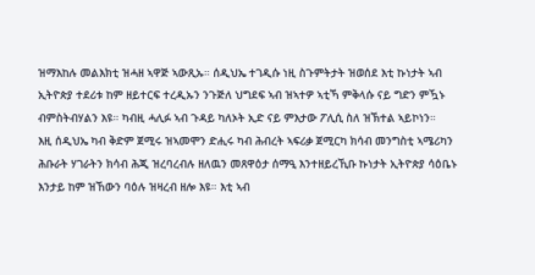ዝማእከሉ መልእክቲ ዝሓዘ ኣዋጅ ኣውጺኡ። ሰዲህኤ ተገዲሱ ነዚ ስጉምትታት ዝወሰደ እቲ ኩነታት ኣብ ኢትዮጵያ ተደሪቱ ከም ዘይተርፍ ተረዲኡን ንጉጅለ ህግደፍ ኣብ ዝኣተዎ ኣቲኻ ምቅላሱ ናይ ግድን ምዃኑ ብምስትብሃልን እዩ። ካብዚ ሓሊፉ ኣብ ጉዳይ ካለኦት ኢድ ናይ ምእታው ፖሊሲ ስለ ዝኽተል ኣይኮነን።
እዚ ሰዲህኤ ካብ ቅድም ጀሚሩ ዝኣመሞን ድሒሩ ካብ ሕብረት ኣፍሪቃ ጀሚርካ ክሳብ መንግስቲ ኣሜሪካን ሕቡራት ሃገራትን ክሳብ ሕጂ ዝረባረብሉ ዘለዉን መጸዋዕታ ሰማዒ እንተዘይረኺቡ ኩነታት ኢትዮጵያ ሳዕቤኑ እንታይ ከም ዝኸውን ባዕሉ ዝዛረብ ዘሎ እዩ። እቲ ኣብ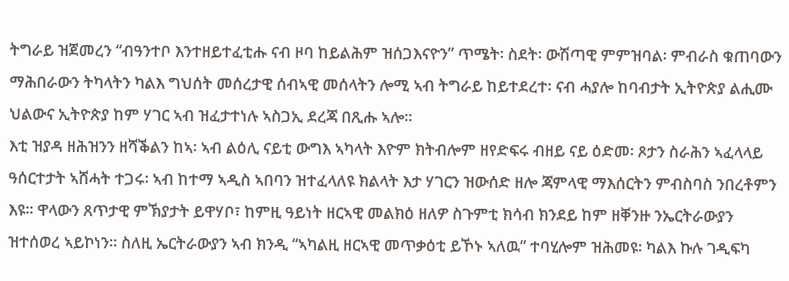ትግራይ ዝጀመረን “ብዓንተቦ እንተዘይተፈቲሑ ናብ ዞባ ከይልሕም ዝሰጋእናዮን” ጥሜት፡ ስደት፡ ውሽጣዊ ምምዝባል፡ ምብራስ ቁጠባውን ማሕበራውን ትካላትን ካልእ ግህሰት መሰረታዊ ሰብኣዊ መሰላትን ሎሚ ኣብ ትግራይ ከይተደረተ፡ ናብ ሓያሎ ከባብታት ኢትዮጵያ ልሒሙ ህልውና ኢትዮጵያ ከም ሃገር ኣብ ዝፈታተነሉ ኣስጋኢ ደረጃ በጺሑ ኣሎ።
እቲ ዝያዳ ዘሕዝንን ዘሻቕልን ከኣ፡ ኣብ ልዕሊ ናይቲ ውግእ ኣካላት እዮም ክትብሎም ዘየድፍሩ ብዘይ ናይ ዕድመ፡ ጾታን ስራሕን ኣፈላላይ ዓሰርተታት ኣሸሓት ተጋሩ፡ ኣብ ከተማ ኣዲስ ኣበባን ዝተፈላለዩ ክልላት እታ ሃገርን ዝውሰድ ዘሎ ጃምላዊ ማእሰርትን ምብስባስ ንበረቶምን እዩ። ዋላውን ጸጥታዊ ምኽያታት ይዋሃቦ፣ ከምዚ ዓይነት ዘርኣዊ መልክዕ ዘለዎ ስጉምቲ ክሳብ ክንደይ ከም ዘቐንዙ ንኤርትራውያን ዝተሰወረ ኣይኮነን። ስለዚ ኤርትራውያን ኣብ ክንዲ “ኣካልዚ ዘርኣዊ መጥቃዕቲ ይኾኑ ኣለዉ” ተባሂሎም ዝሕመዩ፡ ካልእ ኩሉ ገዲፍካ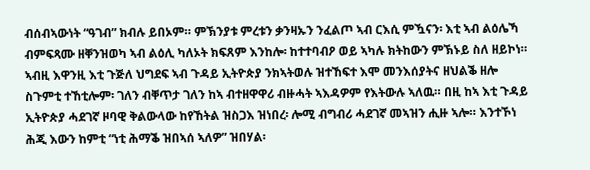ብሰብኣውነት “ዓገብ” ክብሉ ይበኦም። ምኽንያቱ ምረቱን ቃንዛኡን ንፈልጦ ኣብ ርእሲ ምዃናን፡ እቲ ኣብ ልዕሌኻ ብምፍጻሙ ዘቐንዝወካ ኣብ ልዕሊ ካለኦት ክፍጸም እንከሎ፡ ከተተባብዖ ወይ ኣካሉ ክትከውን ምኽኑይ ስለ ዘይኮነ።
ኣብዚ እዋንዚ እቲ ጉጅለ ህግደፍ ኣብ ጉዳይ ኢትዮጵያ ንክኣትወሉ ዝተኸፍተ እሞ መንእሰያትና ዘህልቕ ዘሎ ስጉምቲ ተኸቲሎም፡ ገለን ብቐጥታ ገለን ከኣ ብተዘዋዋሪ ብዙሓት ኣእዳዎም የእትውሉ ኣለዉ። በዚ ከኣ እቲ ጉዳይ ኢትዮጵያ ሓደገኛ ዞባዊ ቅልውላው ከየኸትል ዝስጋእ ዝነበረ፡ ሎሚ ብግብሪ ሓደገኛ መኣዝን ሒዙ ኣሎ። እንተኾነ ሕጂ እውን ከምቲ “ነቲ ሕማቕ ዝበኣሰ ኣለዎ” ዝበሃል፡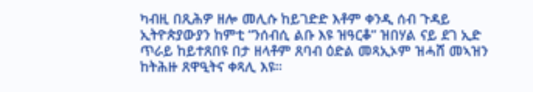ካብዚ በጺሕዎ ዘሎ መሊሱ ከይገድድ እቶም ቀንዲ ሰብ ጉዳይ ኢትዮጵያውያን ከምቲ “ንሰብሲ ልቡ እዩ ዝዓርቆ” ዝበሃል ናይ ደገ ኢድ ጥራይ ከይተጸበዩ በታ ዘላቶም ጸባብ ዕድል መጻኢኦም ዝሓሸ መኣዝን ከትሕዙ ጸዋዒትና ቀጻሊ እዩ።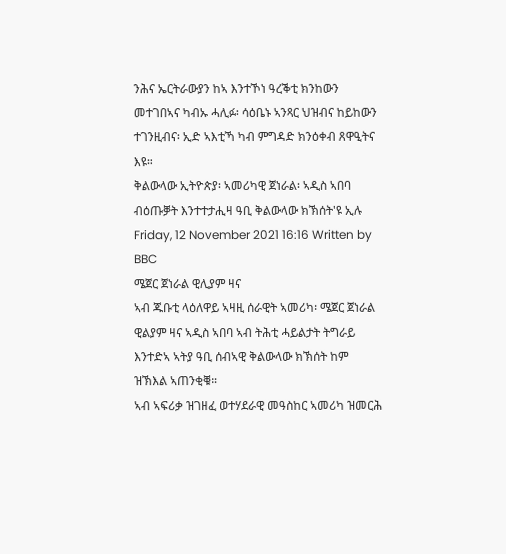ንሕና ኤርትራውያን ከኣ እንተኾነ ዓረቕቲ ክንከውን መተገበኣና ካብኡ ሓሊፉ፡ ሳዕቤኑ ኣንጻር ህዝብና ከይከውን ተገንዚብና፡ ኢድ ኣእቲኻ ካብ ምግዳድ ክንዕቀብ ጸዋዒትና እዩ።
ቅልውላው ኢትዮጵያ፡ ኣመሪካዊ ጀነራል፡ ኣዲስ ኣበባ ብዕጡቓት እንተተታሒዛ ዓቢ ቅልውላው ክኽሰት'ዩ ኢሉ
Friday, 12 November 2021 16:16 Written by BBC
ሜጀር ጀነራል ዊሊያም ዛና
ኣብ ጁቡቲ ላዕለዋይ ኣዛዚ ሰራዊት ኣመሪካ፡ ሜጀር ጀነራል ዊልያም ዛና ኣዲስ ኣበባ ኣብ ትሕቲ ሓይልታት ትግራይ እንተድኣ ኣትያ ዓቢ ሰብኣዊ ቅልውላው ክኽሰት ከም ዝኽእል ኣጠንቂቑ።
ኣብ ኣፍሪቃ ዝገዘፈ ወተሃደራዊ መዓስከር ኣመሪካ ዝመርሕ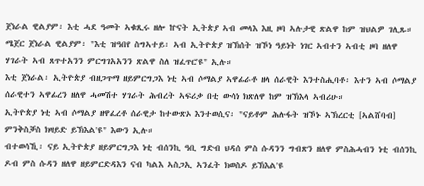ጀነራል ዊልያም፡ እቲ ሓደ ዓመት ኣቁጺሩ ዘሎ ኵናት ኢትጵያ ኣብ መላእ እዚ ዞባ ኣሉታዊ ጽልዋ ከም ዝህልዎ ገሊጹ።
ሜጀር ጀነራል ዊልያም፡ "እቲ ዝዓበየ ስግኣተይ፡ ኣብ ኢትዮጵያ ዝኽሰት ዝኾነ ዓይነት ነገር ኣብተን ኣብቲ ዞባ ዘለዋ ሃገራት ኣብ ጸጥተአንን ምርግገአአንን ጽልዋ ስለ ዝፈጥር'ዩ" ኢሉ።
እቲ ጀነራል፡ ኢትዮጵያ ብዘጋጥማ ዘይምርግጋእ ነቲ ኣብ ሶማልያ ኣዋፊራቶ ዘላ ሰራዊት እንተስሒባቶ፡ እተን ኣብ ሶማልያ ሰራዊተን ኣዋፊረን ዘለዋ ሓመሽተ ሃገራት ሕብረት ኣፍሪቃ በቲ ውሳነ ክጽለዋ ከም ዝኽእላ ኣብሪሁ።
ኢትዮጵያ ነቲ ኣብ ሶማልያ ዘዋፈረቶ ሰራዊታ ከተውጽኦ እንተወሲና፡ "ናይቶም ሕሉፋት ዝኾኑ ኣኽረርቲ [ኣልሸባብ] ምንቅስቓስ ክዛይድ ይኽእል'ዩ" እውን ኢሉ።
ብተወሳኺ፡ ናይ ኢትዮጵያ ዘይምርግጋእ ነቲ ብሰንኪ ዓቢ ግድብ ህዳሰ ምስ ሱዳንን ግብጽን ዘለዋ ምስሕሓብን ነቲ ብሰንኪ ዶብ ምስ ሱዳን ዘለዋ ዘይምርድዳእን ናብ ካልእ ኣስጋኢ ኣንፈት ክወስዶ ይኽእል'ዩ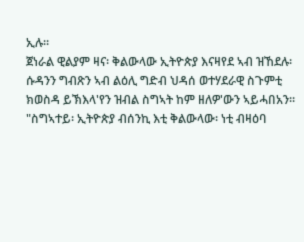ኢሉ።
ጀነራል ዊልያም ዛና፡ ቅልውላው ኢትዮጵያ እናዛየደ ኣብ ዝኸደሉ፡ ሱዳንን ግብጽን ኣብ ልዕሊ ግድብ ህዳሰ ወተሃደራዊ ስጉምቲ ክወስዳ ይኽእላ'የን ዝብል ስግኣት ከም ዘለዎ'ውን ኣይሓበአን።
"ስግኣተይ፡ ኢትዮጵያ ብሰንኪ እቲ ቅልውላው፡ ነቲ ብዛዕባ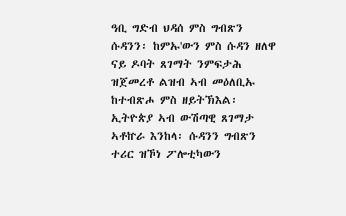ዓቢ ግድብ ህዳሰ ምስ ግብጽን ሱዳንን፡ ከምኡ'ውን ምስ ሱዳን ዘለዋ ናይ ዶባት ጸገማት ንምፍታሕ ዝጀመረቶ ልዝብ ኣብ መዕለቢኡ ከተብጽሖ ምስ ዘይትኽእል፡ ኢትዮጵያ ኣብ ውሽጣዊ ጸገማታ ኣቶኵራ እንከላ፡ ሱዳንን ግብጽን ተሪር ዝኾነ ፖሎቲካውን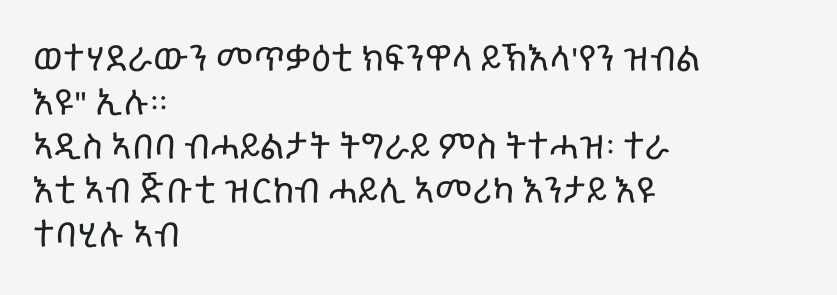ወተሃደራውን መጥቃዕቲ ክፍንዋላ ይኽእላ'የን ዝብል እዩ" ኢሉ።
ኣዲስ ኣበባ ብሓይልታት ትግራይ ምስ ትተሓዝ፡ ተራ እቲ ኣብ ጅቡቲ ዝርከብ ሓይሊ ኣመሪካ እንታይ እዩ ተባሂሉ ኣብ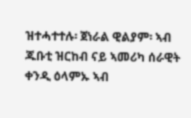ዝተሓተተሉ፡ ጀነራል ዊልያም፡ ኣብ ጁቡቲ ዝርከብ ናይ ኣመሪካ ሰራዊት ቀንዲ ዕላምኡ ኣብ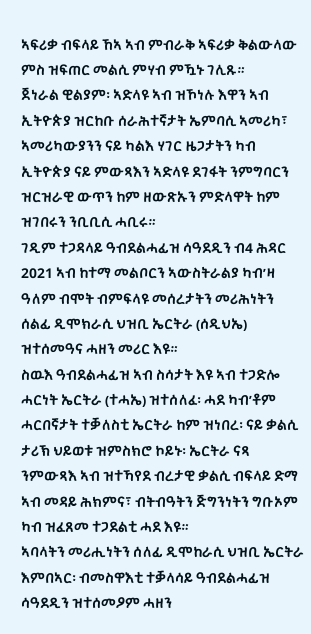ኣፍሪቃ ብፍላይ ኸኣ ኣብ ምብራቅ ኣፍሪቃ ቅልውላው ምስ ዝፍጠር መልሲ ምሃብ ምዃኑ ገሊጹ።
ጀነራል ዊልያም፡ ኣድላዩ ኣብ ዝኾነሉ እዋን ኣብ ኢትዮጵያ ዝርከቡ ሰራሕተኛታት ኤምባሲ ኣመሪካ፣ ኣመሪካውያንን ናይ ካልእ ሃገር ዜጋታትን ካብ ኢትዮጵያ ናይ ምውጻእን ኣድላዩ ደገፋት ንምግባርን ዝርዝራዊ ውጥን ከም ዘውጽኡን ምድላዋት ከም ዝገበሩን ንቢቢሲ ሓቢሩ።
ገዲም ተጋዳላይ ዓብደልሓፊዝ ሳዓደዲን ብ4 ሕዳር 2021 ኣብ ከተማ መልቦርን ኣውስትራልያ ካብ’ዛ ዓለም ብሞት ብምፍላዩ መሰረታትን መሪሕነትን ሰልፊ ዲሞክራሲ ህዝቢ ኤርትራ (ሰዲህኤ) ዝተሰመዓና ሓዘን መሪር እዩ።
ስዉእ ዓብደልሓፊዝ ኣብ ስሳታት እዩ ኣብ ተጋድሎ ሓርነት ኤርትራ (ተሓኤ) ዝተሰለፈ፡ ሓደ ካብ’ቶም ሓርበኛታት ተቓለስቲ ኤርትራ ከም ዝነበረ፡ ናይ ቃልሲ ታሪኽ ህይወቱ ዝምስክሮ ኮይኑ፡ ኤርትራ ናጻ ንምውጻእ ኣብ ዝተኻየደ ብረታዊ ቃልሲ ብፍላይ ድማ ኣብ መዳይ ሕክምና፣ ብትብዓትን ጅግንነትን ግቡኦም ካብ ዝፈጸመ ተጋደልቲ ሓደ እዩ።
ኣባላትን መሪሒነትን ሰለፊ ዲሞከራሲ ህዝቢ ኤርትራ እምበኣር፡ ብመስዋእቲ ተቓላሳይ ዓብደልሓፊዝ ሳዓደዲን ዝተሰመዖም ሓዘን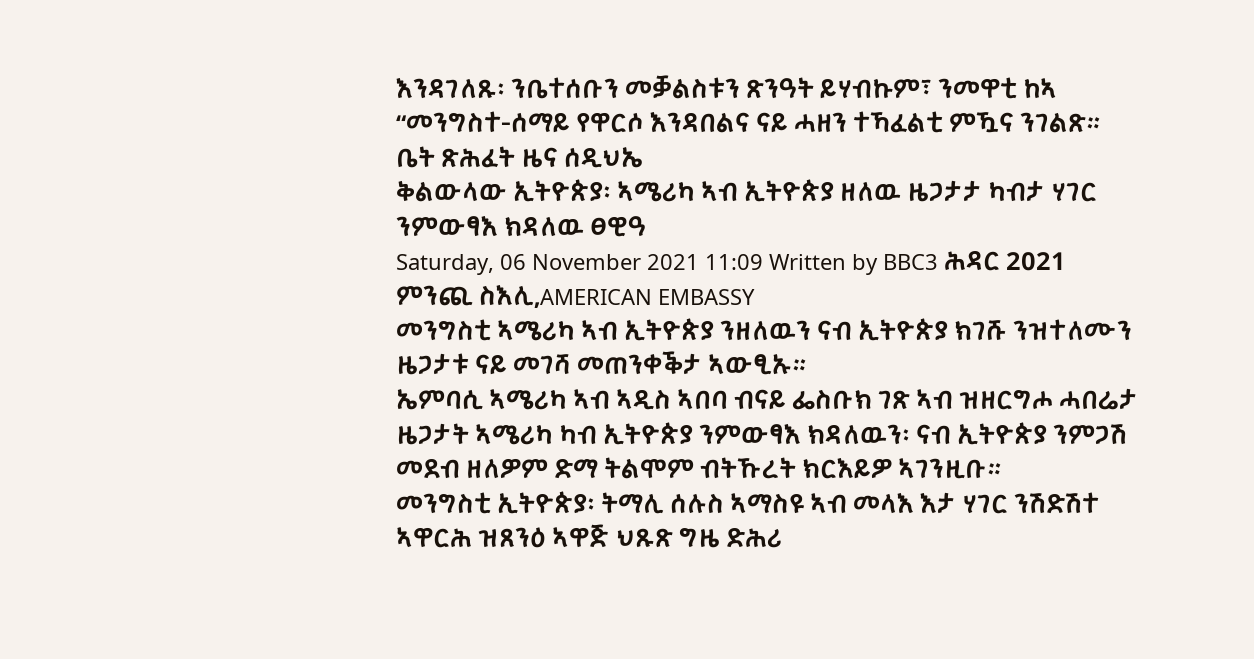እንዳገለጹ፡ ንቤተሰቡን መቓልስቱን ጽንዓት ይሃብኩም፣ ንመዋቲ ከኣ “መንግስተ-ሰማይ የዋርሶ እንዳበልና ናይ ሓዘን ተኻፈልቲ ምዃና ንገልጽ።
ቤት ጽሕፈት ዜና ሰዲህኤ
ቅልውላው ኢትዮጵያ፡ ኣሜሪካ ኣብ ኢትዮጵያ ዘለዉ ዜጋታታ ካብታ ሃገር ንምውፃእ ክዳለዉ ፀዊዓ
Saturday, 06 November 2021 11:09 Written by BBC3 ሕዳር 2021
ምንጪ ስእሊ,AMERICAN EMBASSY
መንግስቲ ኣሜሪካ ኣብ ኢትዮጵያ ንዘለዉን ናብ ኢትዮጵያ ክገሹ ንዝተለሙን ዜጋታቱ ናይ መገሻ መጠንቀቕታ ኣውፂኡ።
ኤምባሲ ኣሜሪካ ኣብ ኣዲስ ኣበባ ብናይ ፌስቡክ ገጽ ኣብ ዝዘርግሖ ሓበሬታ ዜጋታት ኣሜሪካ ካብ ኢትዮጵያ ንምውፃእ ክዳለዉን፡ ናብ ኢትዮጵያ ንምጋሽ መደብ ዘለዎም ድማ ትልሞም ብትኹረት ክርእይዎ ኣገንዚቡ።
መንግስቲ ኢትዮጵያ፡ ትማሊ ሰሉስ ኣማስዩ ኣብ መላእ እታ ሃገር ንሽድሽተ ኣዋርሕ ዝጸንዕ ኣዋጅ ህጹጽ ግዜ ድሕሪ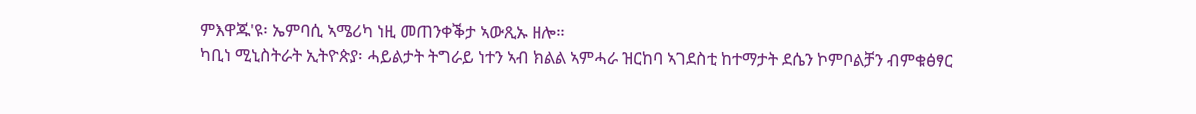ምእዋጁ'ዩ፡ ኤምባሲ ኣሜሪካ ነዚ መጠንቀቕታ ኣውጺኡ ዘሎ።
ካቢነ ሚኒስትራት ኢትዮጵያ፡ ሓይልታት ትግራይ ነተን ኣብ ክልል ኣምሓራ ዝርከባ ኣገደስቲ ከተማታት ደሴን ኮምቦልቻን ብምቁፅፃር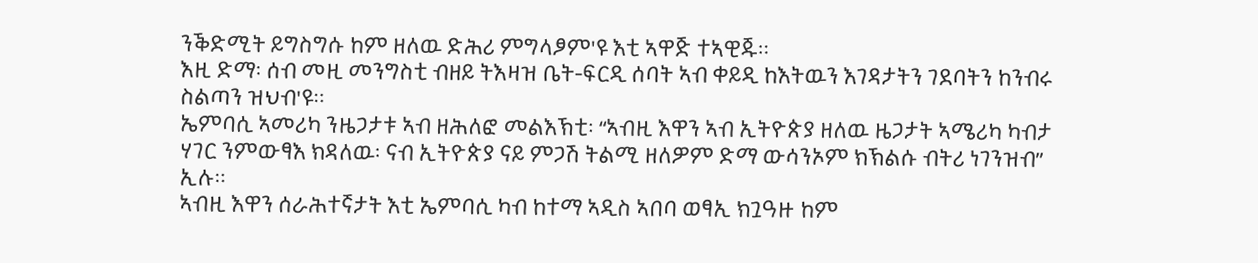ንቕድሚት ይግስግሱ ከም ዘለዉ ድሕሪ ምግላፆም'ዩ እቲ ኣዋጅ ተኣዊጁ።
እዚ ድማ፡ ሰብ መዚ መንግስቲ ብዘይ ትእዛዝ ቤት-ፍርዲ ሰባት ኣብ ቀይዲ ከእትዉን እገዳታትን ገደባትን ከንብሩ ስልጣን ዝህብ'ዩ።
ኤምባሲ ኣመሪካ ንዜጋታቱ ኣብ ዘሕለፎ መልእኽቲ፡ “ኣብዚ እዋን ኣብ ኢትዮጵያ ዘለዉ ዜጋታት ኣሜሪካ ካብታ ሃገር ንምውፃእ ክዳለዉ፡ ናብ ኢትዮጵያ ናይ ምጋሽ ትልሚ ዘለዎም ድማ ውሳንኦም ክኽልሱ ብትሪ ነገንዝብ” ኢሉ።
ኣብዚ እዋን ሰራሕተኛታት እቲ ኤምባሲ ካብ ከተማ ኣዲስ ኣበባ ወፃኢ ክጓዓዙ ከም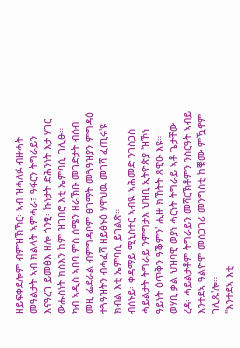ዘይፍቀደሎም ብምዝኽኻር፡ ኣብ ዝሓለፉ ብዙሓት መዓልታት ኣብ ክልላት ኣምሓራ፣ ዓፋርን ትግራይን እናዓረገ ይመፅእ ዘሎ ጎንፂ፡ ኩነታት ድሕንነት እታ ሃገር ውሑስነት ክስእን ከም ዝገበሮ እቲ ኤምባሲ ገሊፁ።
ካብ ኣዲስ ኣበባ ምስ ሰሜን ዘራኽቡ መገድታት ብሰብ መዚ ፌደራል ብምግዳቦም ፀገማት መጓዓዝያን ምግዳዕ ተጓዓዝትን ብሓፈሻ ዘይፅኑዕ ሃዋህዉ መገሻ ፈጢሩ'ዩ ክብል እቲ ኤምባሲ ይገልጽ።
ብሰኑይ፡ ቀዳማይ ሚኒስተር ኣብዪ ኣሕመድ ንገስጋስ ሓይልታት ትግራይ ንምግታእ ህዝቢ ኢትዮጵያ 'ዝኾነ ዓይነት ዕጥቅን ዓቕምን' ሒዙ ክኸትት ጸዊዑ እዩ።
ወሃቢ ቃል ህዝባዊ ወያነ ሓርነት ትግራይ ኣቶ ጌታቸው ረዳ፡ ሓይልታቶም ትግራይን መሻርኽቶምን ንስርዓት ኣብይ እንተደኣ ዓልዮሞ መሰጋገሪ መንግስቲ ከቑሙ ምዃኖም ገሊጹ'ሎ።
''እንተደኣ እቲ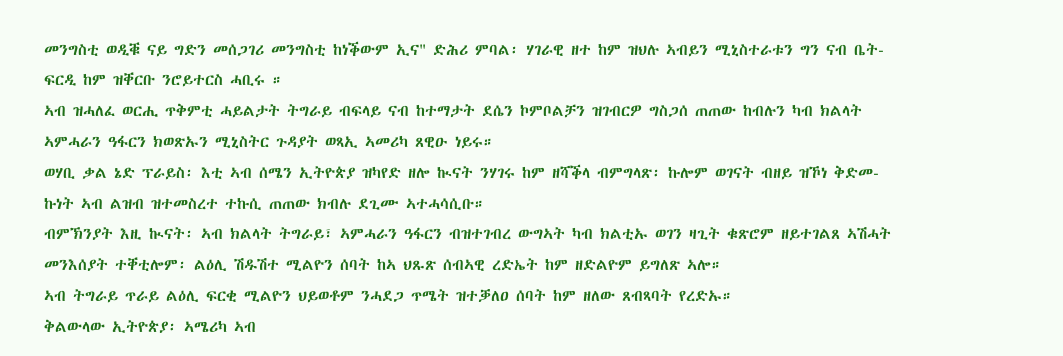መንግስቲ ወዲቑ ናይ ግድን መሰጋገሪ መንግስቲ ከነቕውም ኢና" ድሕሪ ምባል፡ ሃገራዊ ዘተ ከም ዝህሉ ኣብይን ሚኒስተራቱን ግን ናብ ቤት-ፍርዲ ከም ዝቐርቡ ንሮይተርስ ሓቢሩ ።
ኣብ ዝሓለፈ ወርሒ ጥቅምቲ ሓይልታት ትግራይ ብፍላይ ናብ ከተማታት ደሴን ኮምቦልቻን ዝገብርዎ ግስጋሰ ጠጠው ከብሉን ካብ ክልላት ኣምሓራን ዓፋርን ክወጽኡን ሚኒስትር ጉዳያት ወጻኢ ኣመሪካ ጸዊዑ ነይሩ።
ወሃቢ ቃል ኔድ ፕራይስ፡ እቲ ኣብ ሰሜን ኢትዮጵያ ዝካየድ ዘሎ ኲናት ንሃገሩ ከም ዘሻቕላ ብምግላጽ፡ ኩሎም ወገናት ብዘይ ዝኾነ ቅድመ-ኩነት ኣብ ልዝብ ዝተመስረተ ተኩሲ ጠጠው ክብሉ ደጊሙ ኣተሓሳሲቡ።
ብምኽንያት እዚ ኲናት፡ ኣብ ክልላት ትግራይ፣ ኣምሓራን ዓፋርን ብዝተገብረ ውግኣት ካብ ክልቲኡ ወገን ዛጊት ቁጽሮም ዘይተገልጸ ኣሽሓት መንእሰያት ተቐቲሎም፡ ልዕሊ ሽዱሽተ ሚልዮን ሰባት ከኣ ህጹጽ ሰብኣዊ ረድኤት ከም ዘድልዮም ይግለጽ ኣሎ።
ኣብ ትግራይ ጥራይ ልዕሊ ፍርቂ ሚልዮን ህይወቶም ንሓደጋ ጥሜት ዝተቓለዐ ሰባት ከም ዘለው ጸብጻባት የረድኡ።
ቅልውላው ኢትዮጵያ፡ ኣሜሪካ ኣብ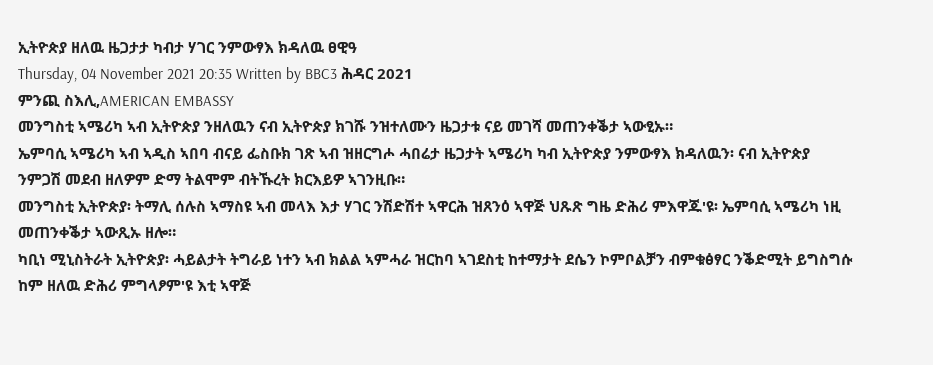ኢትዮጵያ ዘለዉ ዜጋታታ ካብታ ሃገር ንምውፃእ ክዳለዉ ፀዊዓ
Thursday, 04 November 2021 20:35 Written by BBC3 ሕዳር 2021
ምንጪ ስእሊ,AMERICAN EMBASSY
መንግስቲ ኣሜሪካ ኣብ ኢትዮጵያ ንዘለዉን ናብ ኢትዮጵያ ክገሹ ንዝተለሙን ዜጋታቱ ናይ መገሻ መጠንቀቕታ ኣውፂኡ።
ኤምባሲ ኣሜሪካ ኣብ ኣዲስ ኣበባ ብናይ ፌስቡክ ገጽ ኣብ ዝዘርግሖ ሓበሬታ ዜጋታት ኣሜሪካ ካብ ኢትዮጵያ ንምውፃእ ክዳለዉን፡ ናብ ኢትዮጵያ ንምጋሽ መደብ ዘለዎም ድማ ትልሞም ብትኹረት ክርእይዎ ኣገንዚቡ።
መንግስቲ ኢትዮጵያ፡ ትማሊ ሰሉስ ኣማስዩ ኣብ መላእ እታ ሃገር ንሽድሽተ ኣዋርሕ ዝጸንዕ ኣዋጅ ህጹጽ ግዜ ድሕሪ ምእዋጁ'ዩ፡ ኤምባሲ ኣሜሪካ ነዚ መጠንቀቕታ ኣውጺኡ ዘሎ።
ካቢነ ሚኒስትራት ኢትዮጵያ፡ ሓይልታት ትግራይ ነተን ኣብ ክልል ኣምሓራ ዝርከባ ኣገደስቲ ከተማታት ደሴን ኮምቦልቻን ብምቁፅፃር ንቕድሚት ይግስግሱ ከም ዘለዉ ድሕሪ ምግላፆም'ዩ እቲ ኣዋጅ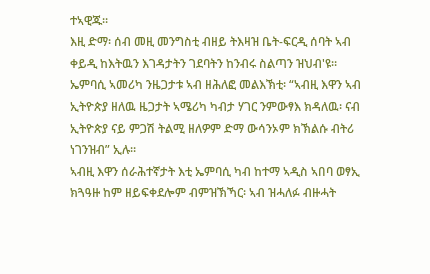ተኣዊጁ።
እዚ ድማ፡ ሰብ መዚ መንግስቲ ብዘይ ትእዛዝ ቤት-ፍርዲ ሰባት ኣብ ቀይዲ ከእትዉን እገዳታትን ገደባትን ከንብሩ ስልጣን ዝህብ'ዩ።
ኤምባሲ ኣመሪካ ንዜጋታቱ ኣብ ዘሕለፎ መልእኽቲ፡ “ኣብዚ እዋን ኣብ ኢትዮጵያ ዘለዉ ዜጋታት ኣሜሪካ ካብታ ሃገር ንምውፃእ ክዳለዉ፡ ናብ ኢትዮጵያ ናይ ምጋሽ ትልሚ ዘለዎም ድማ ውሳንኦም ክኽልሱ ብትሪ ነገንዝብ” ኢሉ።
ኣብዚ እዋን ሰራሕተኛታት እቲ ኤምባሲ ካብ ከተማ ኣዲስ ኣበባ ወፃኢ ክጓዓዙ ከም ዘይፍቀደሎም ብምዝኽኻር፡ ኣብ ዝሓለፉ ብዙሓት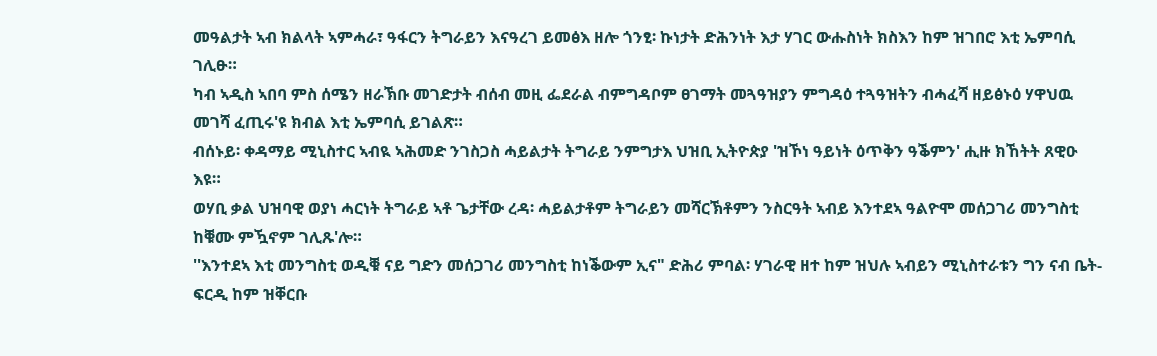መዓልታት ኣብ ክልላት ኣምሓራ፣ ዓፋርን ትግራይን እናዓረገ ይመፅእ ዘሎ ጎንፂ፡ ኩነታት ድሕንነት እታ ሃገር ውሑስነት ክስእን ከም ዝገበሮ እቲ ኤምባሲ ገሊፁ።
ካብ ኣዲስ ኣበባ ምስ ሰሜን ዘራኽቡ መገድታት ብሰብ መዚ ፌደራል ብምግዳቦም ፀገማት መጓዓዝያን ምግዳዕ ተጓዓዝትን ብሓፈሻ ዘይፅኑዕ ሃዋህዉ መገሻ ፈጢሩ'ዩ ክብል እቲ ኤምባሲ ይገልጽ።
ብሰኑይ፡ ቀዳማይ ሚኒስተር ኣብዪ ኣሕመድ ንገስጋስ ሓይልታት ትግራይ ንምግታእ ህዝቢ ኢትዮጵያ 'ዝኾነ ዓይነት ዕጥቅን ዓቕምን' ሒዙ ክኸትት ጸዊዑ እዩ።
ወሃቢ ቃል ህዝባዊ ወያነ ሓርነት ትግራይ ኣቶ ጌታቸው ረዳ፡ ሓይልታቶም ትግራይን መሻርኽቶምን ንስርዓት ኣብይ እንተደኣ ዓልዮሞ መሰጋገሪ መንግስቲ ከቑሙ ምዃኖም ገሊጹ'ሎ።
''እንተደኣ እቲ መንግስቲ ወዲቑ ናይ ግድን መሰጋገሪ መንግስቲ ከነቕውም ኢና" ድሕሪ ምባል፡ ሃገራዊ ዘተ ከም ዝህሉ ኣብይን ሚኒስተራቱን ግን ናብ ቤት-ፍርዲ ከም ዝቐርቡ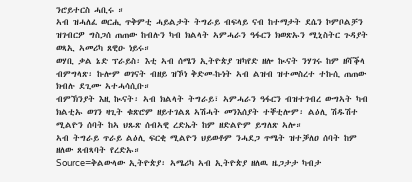ንሮይተርስ ሓቢሩ ።
ኣብ ዝሓለፈ ወርሒ ጥቅምቲ ሓይልታት ትግራይ ብፍላይ ናብ ከተማታት ደሴን ኮምቦልቻን ዝገብርዎ ግስጋሰ ጠጠው ከብሉን ካብ ክልላት ኣምሓራን ዓፋርን ክወጽኡን ሚኒስትር ጉዳያት ወጻኢ ኣመሪካ ጸዊዑ ነይሩ።
ወሃቢ ቃል ኔድ ፕራይስ፡ እቲ ኣብ ሰሜን ኢትዮጵያ ዝካየድ ዘሎ ኲናት ንሃገሩ ከም ዘሻቕላ ብምግላጽ፡ ኩሎም ወገናት ብዘይ ዝኾነ ቅድመ-ኩነት ኣብ ልዝብ ዝተመስረተ ተኩሲ ጠጠው ክብሉ ደጊሙ ኣተሓሳሲቡ።
ብምኽንያት እዚ ኲናት፡ ኣብ ክልላት ትግራይ፣ ኣምሓራን ዓፋርን ብዝተገብረ ውግኣት ካብ ክልቲኡ ወገን ዛጊት ቁጽሮም ዘይተገልጸ ኣሽሓት መንእሰያት ተቐቲሎም፡ ልዕሊ ሽዱሽተ ሚልዮን ሰባት ከኣ ህጹጽ ሰብኣዊ ረድኤት ከም ዘድልዮም ይግለጽ ኣሎ።
ኣብ ትግራይ ጥራይ ልዕሊ ፍርቂ ሚልዮን ህይወቶም ንሓደጋ ጥሜት ዝተቓለዐ ሰባት ከም ዘለው ጸብጻባት የረድኡ።
Source=ቅልውላው ኢትዮጵያ፡ ኣሜሪካ ኣብ ኢትዮጵያ ዘለዉ ዜጋታታ ካብታ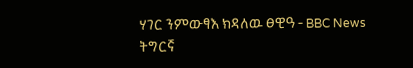ሃገር ንምውፃእ ክዳለዉ ፀዊዓ - BBC News ትግርኛ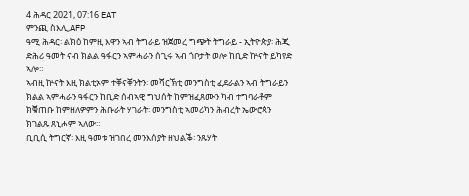4 ሕዳር 2021, 07:16 EAT
ምንጪ ስእሊ,AFP
ዓሚ ሕዳር፡ ልክዕ ከምዚ እዋን ኣብ ትግራይ ዝጀመረ ግጭት ትግራይ - ኢትዮጵያ፡ ሕጂ ድሕሪ ዓመት ናብ ክልል ዓፋርን ኣምሓራን ሰጊሩ ኣብ ጎቦታት ወሎ ከቢድ ኵናት ይካየድ ኣሎ።
ኣብዚ ኵናት እዚ ክልቲኦም ተቐናቐንትን፡ መሻርኽቲ መንግስቲ ፈደራልን ኣብ ትግራይን ክልል ኣምሓራን ዓፋርን ከቢድ ሰብኣዊ ግህሰት ከምዝፈጸሙን ካብ ተግባራቶም ክቑጠቡ ከምዘለዎምን ሕቡራት ሃገራት፡ መንግስቲ ኣመሪካን ሕብረት ኤውሮጳን ክገልጹ ጸኒሖም ኣለው።
ቢቢሲ ትግርኛ፡ እዚ ዓመቱ ዝገበረ መንእሰያት ዘህልቕ፡ ንጹሃት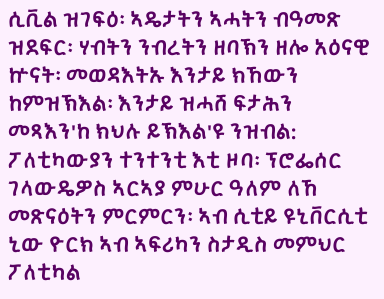ሲቪል ዝገፍዕ፡ ኣዴታትን ኣሓትን ብዓመጽ ዝደፍር፡ ሃብትን ንብረትን ዘባኽን ዘሎ አዕናዊ ኵናት፡ መወዳእትኡ እንታይ ክኸውን ከምዝኽእል፡ እንታይ ዝሓሸ ፍታሕን መጻእን'ከ ክህሉ ይኽእል'ዩ ንዝብል: ፖለቲካውያን ተንተንቲ እቲ ዞባ፡ ፕሮፌሰር ገላውዴዎስ ኣርኣያ ምሁር ዓለም ለኸ መጽናዕትን ምርምርን፡ ኣብ ሲቲይ ዩኒቨርሲቲ ኒው ዮርክ ኣብ ኣፍሪካን ስታዲስ መምህር ፖለቲካል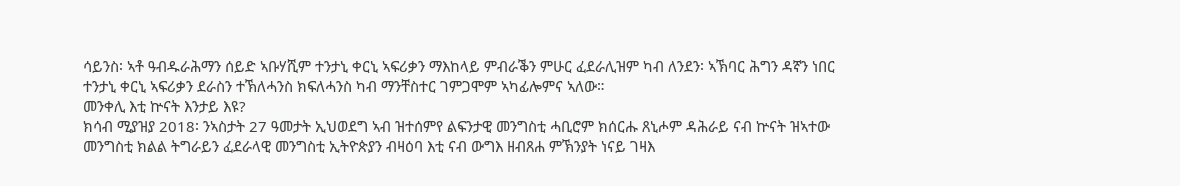ሳይንስ፡ ኣቶ ዓብዱራሕማን ሰይድ ኣቡሃሺም ተንታኒ ቀርኒ ኣፍሪቃን ማእከላይ ምብራቕን ምሁር ፈደራሊዝም ካብ ለንደን፡ ኣኽባር ሕግን ዳኛን ነበር ተንታኒ ቀርኒ ኣፍሪቃን ደራስን ተኽለሓንስ ክፍለሓንስ ካብ ማንቸስተር ገምጋሞም ኣካፊሎምና ኣለው።
መንቀሊ እቲ ኵናት እንታይ እዩ?
ክሳብ ሚያዝያ 2018፡ ንኣስታት 27 ዓመታት ኢህወደግ ኣብ ዝተሰምየ ልፍንታዊ መንግስቲ ሓቢሮም ክሰርሑ ጸኒሖም ዳሕራይ ናብ ኵናት ዝኣተው መንግስቲ ክልል ትግራይን ፈደራላዊ መንግስቲ ኢትዮጵያን ብዛዕባ እቲ ናብ ውግእ ዘብጸሐ ምኽንያት ነናይ ገዛእ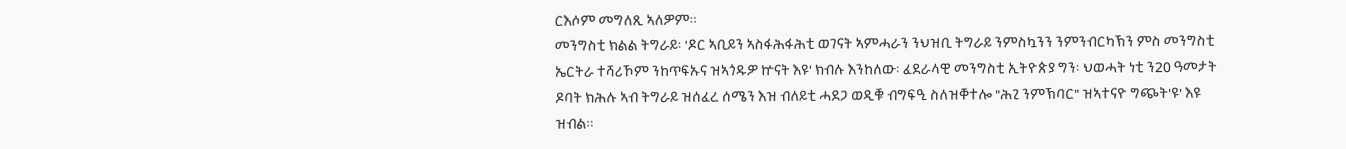ርእሶም መግለጺ ኣለዎም።
መንግስቲ ክልል ትግራይ፡ 'ዶር ኣቢይን ኣስፋሕፋሕቲ ወገናት ኣምሓራን ንህዝቢ ትግራይ ንምስኳንን ንምንብርካኽን ምስ መንግስቲ ኤርትራ ተሻሪኾም ንከጥፍኡና ዝኣጎዱዎ ኵናት እዩ' ክብሉ እንከለው፡ ፈደራላዊ መንግስቲ ኢትዮጵያ ግን፡ ህወሓት ነቲ ን20 ዓመታት ዶባት ክሕሉ ኣብ ትግራይ ዝሰፈረ ሰሜን እዝ ብለይቲ ሓደጋ ወዲቑ ብግፍዒ ስለዝቐተሎ "ሕጊ ንምኽባር" ዝኣተናዮ ግጭት'ዩ' እዩ ዝብል።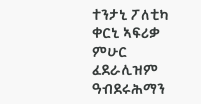ተንታኒ ፖለቲካ ቀርኒ ኣፍሪቃ ምሁር ፈደራሊዝም ዓብደሩሕማን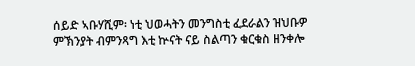ሰይድ ኣቡሃሺም፡ ነቲ ህወሓትን መንግስቲ ፈደራልን ዝህቡዎ ምኽንያት ብምንጻግ እቲ ኵናት ናይ ስልጣን ቁርቁስ ዘንቀሎ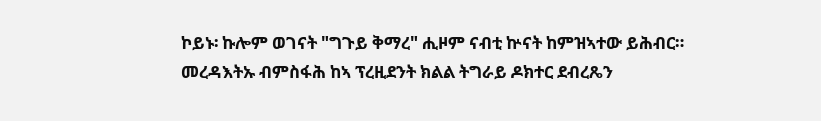ኮይኑ፡ ኩሎም ወገናት "ግጉይ ቅማረ" ሒዞም ናብቲ ኵናት ከምዝኣተው ይሕብር።
መረዳእትኡ ብምስፋሕ ከኣ ፕረዚደንት ክልል ትግራይ ዶክተር ደብረጼን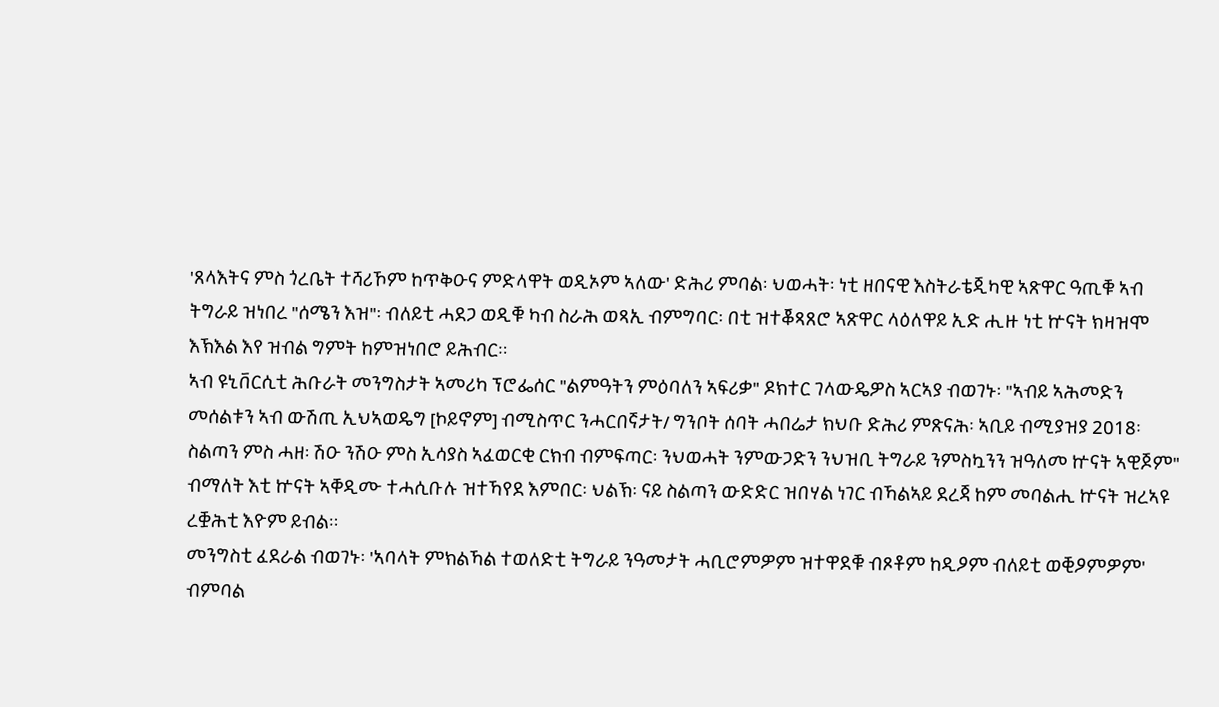'ጸላእትና ምስ ጎረቤት ተሻሪኾም ከጥቅዑና ምድላዋት ወዲኦም ኣለው' ድሕሪ ምባል፡ ህወሓት፡ ነቲ ዘበናዊ እስትራቴጂካዊ ኣጽዋር ዓጢቑ ኣብ ትግራይ ዝነበረ "ሰሜን እዝ"፡ ብለይቲ ሓደጋ ወዲቑ ካብ ስራሕ ወጻኢ ብምግባር፡ በቲ ዝተቖጻጸሮ ኣጽዋር ላዕለዋይ ኢድ ሒዙ ነቲ ኵናት ክዛዝሞ እኽእል እየ ዝብል ግምት ከምዝነበሮ ይሕብር።
ኣብ ዩኒቨርሲቲ ሕቡራት መንግስታት ኣመሪካ ፕሮፌሰር "ልምዓትን ምዕባለን ኣፍሪቃ" ዶክተር ገላውዴዎስ ኣርኣያ ብወገኑ፡ "ኣብይ ኣሕመድን መሰልቱን ኣብ ውሽጢ ኢህኣወዴግ [ኮይኖም] ብሚስጥር ንሓርበኛታት/ ግንቦት ሰባት ሓበሬታ ክህቡ ድሕሪ ምጽናሕ፡ ኣቢይ ብሚያዝያ 2018፡ ስልጣን ምስ ሓዘ፡ ሽዑ ንሽዑ ምስ ኢሳያስ ኣፈወርቂ ርክብ ብምፍጣር፡ ንህወሓት ንምውጋድን ንህዝቢ ትግራይ ንምስኳንን ዝዓለመ ኵናት ኣዊጆም" ብማለት እቲ ኵናት ኣቐዲሙ ተሓሲቡሉ ዝተኻየደ እምበር፡ ህልኽ፡ ናይ ስልጣን ውድድር ዝበሃል ነገር ብኻልኣይ ደረጃ ከም መባልሒ ኵናት ዝረኣዩ ረቛሕቲ እዮም ይብል።
መንግስቲ ፈደራል ብወገኑ፡ 'ኣባላት ምክልኻል ተወለድቲ ትግራይ ንዓመታት ሓቢሮምዎም ዝተዋደቑ ብጾቶም ከዲዖም ብለይቲ ወቒዖምዎም' ብምባል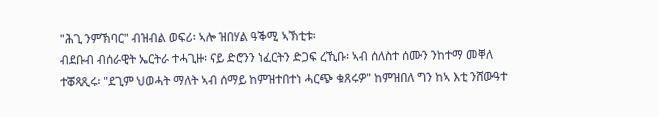"ሕጊ ንምኽባር" ብዝብል ወፍሪ፡ ኣሎ ዝበሃል ዓቕሚ ኣኽቲቱ፡
ብደቡብ ብሰራዊት ኤርትራ ተሓጊዙ፡ ናይ ድሮንን ነፈርትን ድጋፍ ረኺቡ፡ ኣብ ሰለስተ ሰሙን ንከተማ መቐለ ተቖጻጺሩ፡ "ደጊም ህወሓት ማለት ኣብ ሰማይ ከምዝተበተነ ሓርጭ ቁጸሩዎ" ከምዝበለ ግን ከኣ እቲ ንሸውዓተ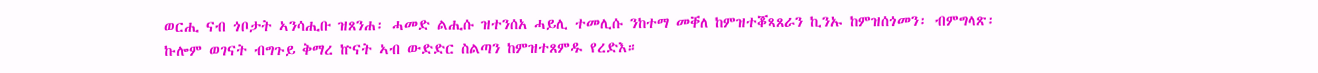ወርሒ ናብ ጎቦታት ኣንሳሒቡ ዝጸንሐ፡ ሓመድ ልሒሱ ዝተንሰአ ሓይሊ ተመሊሱ ንከተማ መቐለ ከምዝተቖጻጸራን ኪንኡ ከምዝሰጎመን፡ ብምግላጽ፡ ኩሎም ወገናት ብግጉይ ቅማረ ኵናት ኣብ ውድድር ስልጣን ከምዝተጸምዱ የረድእ።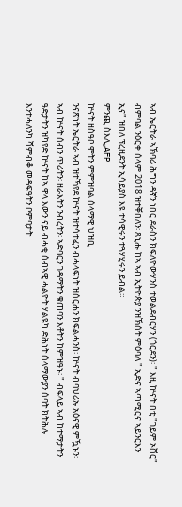ኣብ ኤርትራ ኣኽባሪ ሕግን ዳኛን ነበር ደራስን ክፍለዮውሃንስ ተወልደብርሃን (ጎርደን)፡ " እዚ ኵናት በቲ "ገይም ኦቨር" ብምባል ንዕርቀ ሰላም 2018 ዝተቐበለን፡ ጸኒሑ ከኣ ኣብ ኢትዮጵያ ንዝኽሰት ምዕባለ " ኢድና ኣጣሚርና ኣይንርእን ኢና" ዝበለ ፕረዚደንት ኢሳይያስ እዩ ተሳዊሩን ተጓሃሂሩን ይብል።
ምንጪ ስእሊ,AFP
ኵናት ዘስዓቦ ሞትን ምምዝባል ሰላማዊ ህዝቢ
ንናጽነት ኤርትራ ኣብ ዝተኻየደ ኵናት ዝተሳተፈን ብሓላፍነት ዝሰርሐን ክፍልሓንስ፡ ኵናት ብባህሪኡ አዕናዊ ምዃኑን፡ ኣብ ኵናት ሰብን ጥሪትን፡ ዘራእትን ንብረትን፡ ኣድባርን ገዳማትን ቁጠባን እቶትን ከምዝዓኑ፡ " ብፍላይ ኣብ ከተማታትን ዓድታትን ዝካየድ ኵናት ከኣ ዋላ እውን ናይ ብሓቂ ሰብኣዊ ሓልዮት ሃልዩካ ድሕነት ሰላማውያን ሰባት ክትሕሉ እንተሓለንካ ሻምብቆ መዳፍዓትን ቦምባታት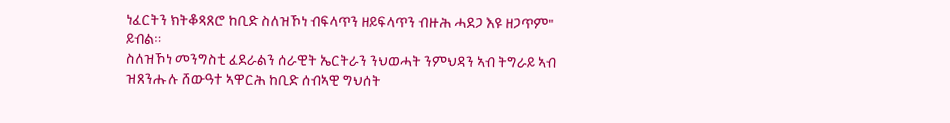ነፈርትን ክትቆጻጸሮ ከቢድ ስለዝኾነ ብፍላጥን ዘይፍላጥን ብዙሕ ሓደጋ እዩ ዘጋጥም" ይብል።
ስለዝኾነ መንግስቲ ፈደራልን ሰራዊት ኤርትራን ንህወሓት ንምህዳን ኣብ ትግራይ ኣብ ዝጸንሑሉ ሸውዓተ ኣዋርሕ ከቢድ ሰብኣዊ ግህሰት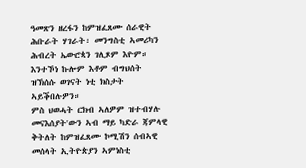ዓመጽን ዘረፋን ከምዝፈጸሙ ሰራዊት ሕቡራት ሃገራት፡ መንግስቲ ኣመሪካን ሕብረት ኤውሮጳን ገሊጾም እዮም። እንተኾነ ኩሎም እቶም ብግህሰት ዝኽሰሱ ወገናት ነቲ ክስታት ኣይቕበሉዎን።
ምስ ህወሓት ርክብ ኣለዎም ዝተብሃሉ መናእሰያት'ውን ኣብ ማይ ካድራ ጃምላዊ ቅትለት ከምዝፈጸሙ ኮሚሽን ሰብኣዊ መሰላት ኢትዮጵያን ኣምነስቲ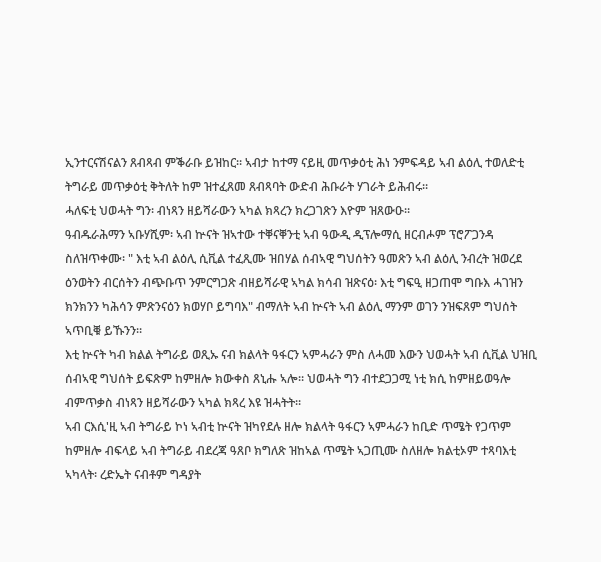ኢንተርናሽናልን ጸብጻብ ምቕራቡ ይዝከር። ኣብታ ከተማ ናይዚ መጥቃዕቲ ሕነ ንምፍዳይ ኣብ ልዕሊ ተወለድቲ ትግራይ መጥቃዕቲ ቅትለት ከም ዝተፈጸመ ጸብጻባት ውድብ ሕቡራት ሃገራት ይሕብሩ።
ሓለፍቲ ህወሓት ግን፡ ብነጻን ዘይሻራውን ኣካል ክጻረን ክረጋገጽን እዮም ዝጸውዑ።
ዓብዱራሕማን ኣቡሃሺም፡ ኣብ ኵናት ዝኣተው ተቐናቐንቲ ኣብ ዓውዲ ዲፕሎማሲ ዘርብሖም ፕሮፖጋንዳ ስለዝጥቀሙ፡ " እቲ ኣብ ልዕሊ ሲቪል ተፈጺሙ ዝበሃል ሰብኣዊ ግህሰትን ዓመጽን ኣብ ልዕሊ ንብረት ዝወረደ ዕንወትን ብርሰትን ብጭቡጥ ንምርግጋጽ ብዘይሻራዊ ኣካል ክሳብ ዝጽናዕ፡ እቲ ግፍዒ ዘጋጠሞ ግቡእ ሓገዝን ክንክንን ካሕሳን ምጽንናዕን ክወሃቦ ይግባእ" ብማለት ኣብ ኵናት ኣብ ልዕሊ ማንም ወገን ንዝፍጸም ግህሰት ኣጥቢቑ ይኹንን።
እቲ ኵናት ካብ ክልል ትግራይ ወጺኡ ናብ ክልላት ዓፋርን ኣምሓራን ምስ ለሓመ እውን ህወሓት ኣብ ሲቪል ህዝቢ ሰብኣዊ ግህሰት ይፍጽም ከምዘሎ ክውቀስ ጸኒሑ ኣሎ። ህወሓት ግን ብተደጋጋሚ ነቲ ክሲ ከምዘይወዓሎ ብምጥቃስ ብነጻን ዘይሻራውን ኣካል ክጻረ እዩ ዝሓትት።
ኣብ ርእሲ'ዚ ኣብ ትግራይ ኮነ ኣብቲ ኵናት ዝካየደሉ ዘሎ ክልላት ዓፋርን ኣምሓራን ከቢድ ጥሜት የጋጥም ከምዘሎ ብፍላይ ኣብ ትግራይ ብደረጃ ዓጸቦ ክግለጽ ዝከኣል ጥሜት ኣጋጢሙ ስለዘሎ ክልቲኦም ተጻባእቲ ኣካላት፡ ረድኤት ናብቶም ግዳያት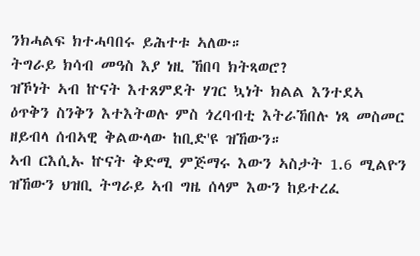ንክሓልፍ ክተሓባበሩ ይሕተቱ ኣለው።
ትግራይ ክሳብ መዓስ እያ ነዚ ኸበባ ክትጻወሮ?
ዝኾነት ኣብ ኵናት እተጸምደት ሃገር ኳነት ክልል እንተደኣ ዕጥቅን ስንቅን እተእትወሉ ምስ ጎረባብቲ እትራኸበሉ ነጻ መስመር ዘይብላ ሰብኣዊ ቅልውላው ከቢድ'ዩ ዝኸውን።
ኣብ ርእሲኡ ኵናት ቅድሚ ምጅማሩ እውን ኣስታት 1.6 ሚልዮን ዝኸውን ህዝቢ ትግራይ ኣብ ግዜ ሰላም እውን ከይተረፈ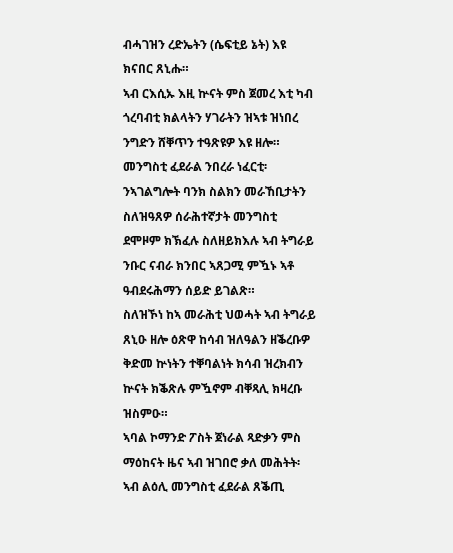ብሓገዝን ረድኤትን (ሴፍቲይ ኔት) እዩ ክናበር ጸኒሑ።
ኣብ ርእሲኡ እዚ ኵናት ምስ ጀመረ እቲ ካብ ጎረባብቲ ክልላትን ሃገራትን ዝኣቱ ዝነበረ ንግድን ሸቐጥን ተዓጽዩዎ እዩ ዘሎ።
መንግስቲ ፈደራል ንበረራ ነፈርቲ፡ ንኣገልግሎት ባንክ ስልክን መራኸቢታትን ስለዝዓጸዎ ሰራሕተኛታት መንግስቲ ደሞዞም ክኽፈሉ ስለዘይክእሉ ኣብ ትግራይ ንቡር ናብራ ክንበር ኣጸጋሚ ምዃኑ ኣቶ ዓብደሩሕማን ሰይድ ይገልጽ።
ስለዝኾነ ከኣ መራሕቲ ህወሓት ኣብ ትግራይ ጸኒዑ ዘሎ ዕጽዋ ከሳብ ዝለዓልን ዘቕረቡዎ ቅድመ ኵነትን ተቐባልነት ክሳብ ዝረክብን ኵናት ክቕጽሉ ምዃኖም ብቐጻሊ ክዛረቡ ዝስምዑ።
ኣባል ኮማንድ ፖስት ጀነራል ጻድቃን ምስ ማዕከናት ዜና ኣብ ዝገበሮ ቃለ መሕትት፡ ኣብ ልዕሊ መንግስቲ ፈደራል ጸቕጢ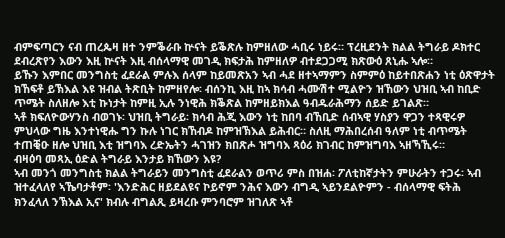ብምፍጣርን ናብ ጠረጴዛ ዘተ ንምቕራቡ ኵናት ይቕጽሉ ከምዘለው ሓቢሩ ነይሩ። ፕረዚደንት ክልል ትግራይ ዶክተር ደብረጽየን እውን እዚ ኵናት እዚ ብሰላማዊ መገዲ ክፍታሕ ከምዘለዎ ብተደጋጋሚ ክጽውዕ ጸኒሑ ኣሎ።
ይኹን እምበር መንግስቲ ፈደራል ምሉእ ሰላም ከይመጽአን ኣብ ሓደ ዘተኣማምን ስምምዕ ከይተበጽሐን ነቲ ዕጽዋታት ክኸፍቶ ይኽእል እዩ ዝብል ትጽቢት ከምዘየሎ፡ ብሰንኪ እዚ ከኣ ክሳብ ሓሙሽተ ሚልዮን ዝኸውን ህዝቢ ኣብ ከቢድ ጥሜት ስለዘሎ እቲ ኩነታት ከምዚ ኢሉ ንነዊሕ ክቕጽል ከምዘይክእል ዓብዱራሕማን ሰይድ ይገልጽ።
ኣቶ ክፍለዮውሃንስ ብወገኑ፡ ህዝቢ ትግራይ፡ ክሳብ ሕጂ እውን ነቲ ከበባ ብኸቢድ ሰብኣዊ ሃስያን ዋጋን ተጻዊሩዎ ምህላው ግዜ እንተነዊሑ ግን ኩሉ ነገር ክኸብዶ ከምዝኽእል ይሕብር። ስለዚ ማሕበረሰብ ዓለም ነቲ ብጥሜት ተጠቒዑ ዘሎ ህዝቢ እቲ ዝግባእ ረድኤትን ሓገዝን ክበጽሖ ዝግባእ ጻዕሪ ክገብር ከምዝግባእ ኣዘኻኺሩ።
ብዛዕባ መጻኢ ዕድል ትግራይ እንታይ ክኸውን እዩ?
ኣብ መንጎ መንግስቲ ክልል ትግራይን መንግስቲ ፈደራልን ወጥሪ ምስ በዝሐ፡ ፖለቲከኛታትን ምሁራትን ተጋሩ፡ ኣብ ዝተፈላለየ ኣኼባታቶም፡ 'እንድሕር ዘይደልዩና ኮይኖም ንሕና እውን ብግዲ ኣይንደልዮምን - ብሰላማዊ ፍትሕ ክንፈላለ ንኽእል ኢና' ክብሉ ብግልጺ ይዛረቡ ምንባሮም ዝገለጽ ኣቶ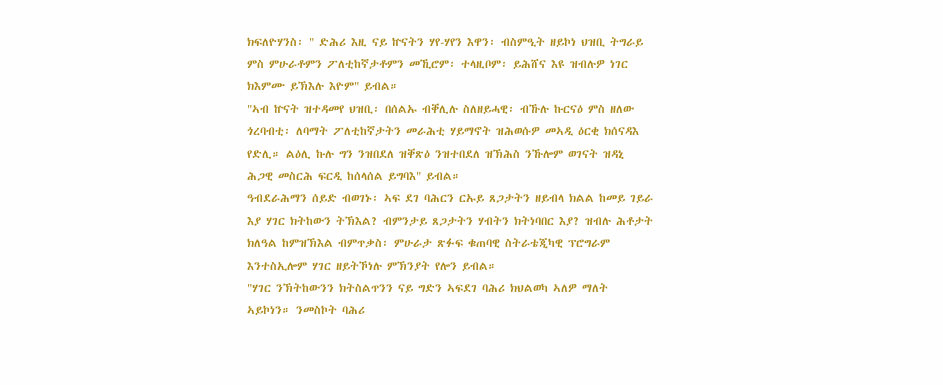ክፍለዮሃንስ፡ " ድሕሪ እዚ ናይ ኵናትን ሃየ-ሃየን እዋን፡ ብስምዒት ዘይኮነ ህዝቢ ትግራይ ምስ ምሁራቶምን ፖለቲከኛታቶምን መኺሮም፡ ተላዚቦም፡ ይሕሸና እዩ ዝብሉዎ ነገር ክእምሙ ይኽእሉ እዮም" ይብል።
"ኣብ ኵናት ዝተዳመየ ህዝቢ፡ በሰልኡ ብቐሊሉ ስለዘይሓዊ፡ ብኹሉ ኩርናዕ ምስ ዘለው ጎረባብቲ፡ ለባማት ፖለቲከኛታትን መራሕቲ ሃይማኖት ዝሕወሱዎ መኣዲ ዕርቂ ክሰናዳእ የድሊ። ልዕሊ ኩሉ ግን ንዝበደለ ዝቐጽዕ ንዝተበደለ ዝኽሕስ ንኹሎም ወገናት ዝዳኒ ሕጋዊ መስርሕ ፍርዲ ከሰላሰል ይግባእ" ይብል።
ዓብደራሕማን ሰይድ ብወገኑ፡ ኣፍ ደገ ባሕርን ርኡይ ጸጋታትን ዘይብላ ክልል ከመይ ገይራ እያ ሃገር ክትከውን ትኽእል? ብምንታይ ጸጋታትን ሃብትን ክትነባበር እያ? ዝብሉ ሕቶታት ክለዓል ከምዝኽእል ብምጥቃስ፡ ምሁራታ ጽፉፍ ቁጠባዊ ስትራቴጂካዊ ፕሮግራም እንተስኢሎም ሃገር ዘይትኾነሉ ምኽንያት የሎን ይብል።
"ሃገር ንኽትከውንን ክትስልጥንን ናይ ግድን ኣፍደገ ባሕሪ ክህልወካ ኣለዎ ማለት ኣይኮነን። ንመስኮት ባሕሪ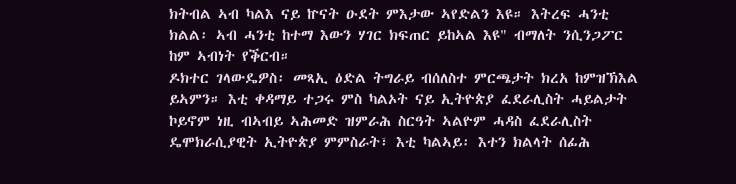ክትብል ኣብ ካልእ ናይ ኵናት ዑደት ምእታው ኣየድልን እዩ። እትረፍ ሓንቲ ክልል፡ ኣብ ሓንቲ ከተማ እውን ሃገር ክፍጠር ይከኣል እዩ" ብማለት ንሲንጋፖር ከም ኣብነት የቕርብ።
ዶክተር ገላውዴዎስ፡ መጻኢ ዕድል ትግራይ ብሰለስተ ምርጫታት ክረአ ከምዝኽእል ይኣምን። እቲ ቀዳማይ ተጋሩ ምስ ካልኦት ናይ ኢትዮጵያ ፈደራሊስት ሓይልታት ኮይኖም ነዚ ብኣብይ ኣሕመድ ዝምራሕ ስርዓት ኣልዮም ሓዳስ ፈደራሊስት ዴሞክራሲያዊት ኢትዮጵያ ምምስራት፣ እቲ ካልኣይ፡ እተን ክልላት ሰፊሕ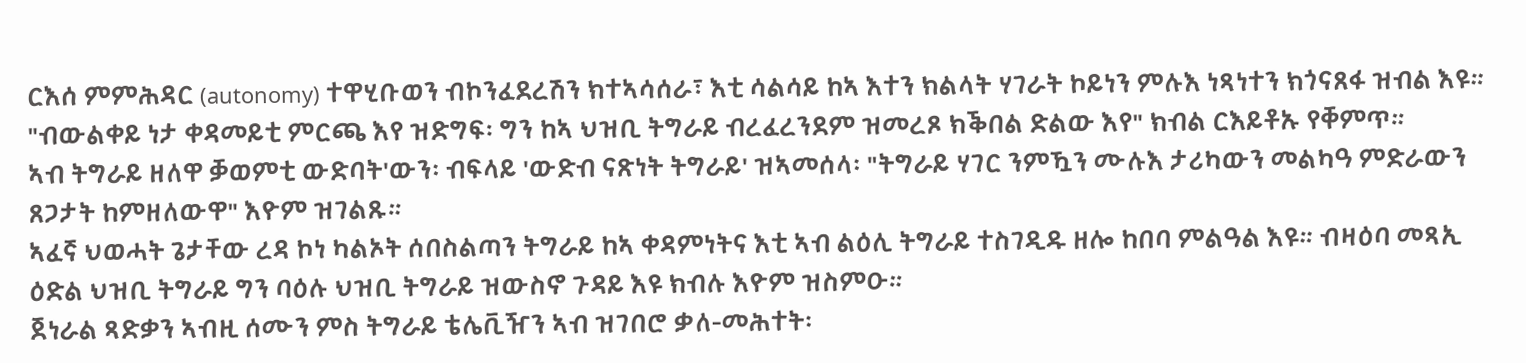ርእሰ ምምሕዳር (autonomy) ተዋሂቡወን ብኮንፈደረሽን ክተኣሳሰራ፣ እቲ ሳልሳይ ከኣ እተን ክልላት ሃገራት ኮይነን ምሉእ ነጻነተን ክጎናጸፋ ዝብል እዩ።
"ብውልቀይ ነታ ቀዳመይቲ ምርጫ እየ ዝድግፍ፡ ግን ከኣ ህዝቢ ትግራይ ብረፈረንደም ዝመረጾ ክቕበል ድልው እየ" ክብል ርእይቶኡ የቐምጥ።
ኣብ ትግራይ ዘለዋ ቓወምቲ ውድባት'ውን፡ ብፍላይ 'ውድብ ናጽነት ትግራይ' ዝኣመሰላ፡ "ትግራይ ሃገር ንምዃን ሙሉእ ታሪካውን መልካዓ ምድራውን ጸጋታት ከምዘለውዋ" እዮም ዝገልጹ።
ኣፈኛ ህወሓት ጌታቸው ረዳ ኮነ ካልኦት ሰበስልጣን ትግራይ ከኣ ቀዳምነትና እቲ ኣብ ልዕሊ ትግራይ ተስገዲዱ ዘሎ ከበባ ምልዓል እዩ። ብዛዕባ መጻኢ ዕድል ህዝቢ ትግራይ ግን ባዕሉ ህዝቢ ትግራይ ዝውስኖ ጉዳይ እዩ ክብሉ እዮም ዝስምዑ።
ጀነራል ጻድቃን ኣብዚ ሰሙን ምስ ትግራይ ቴሌቪዥን ኣብ ዝገበሮ ቃለ-መሕተት፡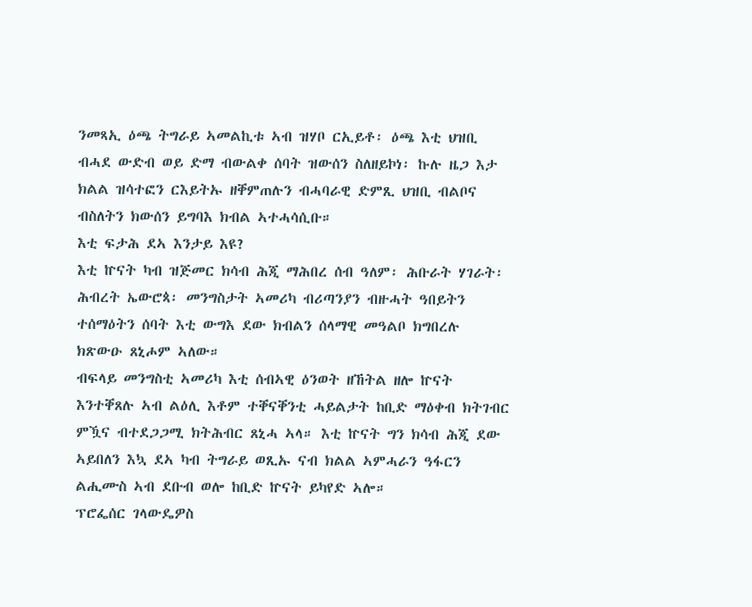ንመጻኢ ዕጫ ትግራይ ኣመልኪቱ ኣብ ዝሃቦ ርኢይቶ፡ ዕጫ እቲ ህዝቢ ብሓደ ውድብ ወይ ድማ ብውልቀ ሰባት ዝውሰን ስለዘይኮነ፡ ኩሉ ዜጋ እታ ክልል ዝሳተፎን ርእይትኡ ዘቐምጠሉን ብሓባራዊ ድምጺ ህዝቢ ብልቦና ብስለትን ክውሰን ይግባእ ክብል ኣተሓሳሲቡ።
እቲ ፍታሕ ደኣ እንታይ እዩ?
እቲ ኵናት ካብ ዝጅመር ክሳብ ሕጂ ማሕበረ ሰብ ዓለም፡ ሕቡራት ሃገራት፡ ሕብረት ኤውሮጳ፡ መንግስታት ኣመሪካ ብሪጣንያን ብዙሓት ዓበይትን ተሰማዕትን ሰባት እቲ ውግእ ደው ክብልን ሰላማዊ መዓልቦ ክግበረሉ ክጽውዑ ጸኒሖም ኣለው።
ብፍላይ መንግስቲ ኣመሪካ እቲ ሰብኣዊ ዕንወት ዘኸትል ዘሎ ኵናት እንተቐጸሉ ኣብ ልዕሊ እቶም ተቐናቐንቲ ሓይልታት ከቢድ ማዕቀብ ክትገብር ምዃና ብተደጋጋሚ ክትሕብር ጸኒሓ ኣላ። እቲ ኵናት ግን ክሳብ ሕጂ ደው ኣይበለን እኳ ደኣ ካብ ትግራይ ወጺኡ ናብ ክልል ኣምሓራን ዓፋርን ልሒሙስ ኣብ ደቡብ ወሎ ከቢድ ኵናት ይካየድ ኣሎ።
ፕሮፌሰር ገላውዴዎስ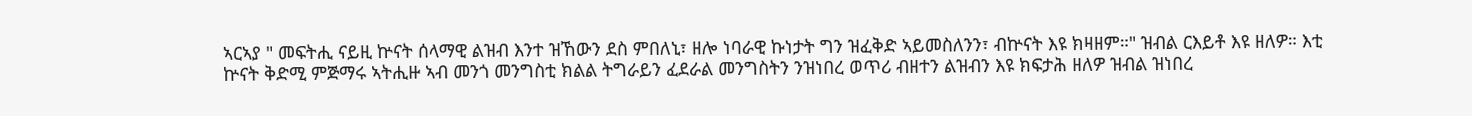ኣርኣያ " መፍትሒ ናይዚ ኵናት ሰላማዊ ልዝብ እንተ ዝኸውን ደስ ምበለኒ፣ ዘሎ ነባራዊ ኩነታት ግን ዝፈቅድ ኣይመስለንን፣ ብኵናት እዩ ክዛዘም።" ዝብል ርእይቶ እዩ ዘለዎ። እቲ ኵናት ቅድሚ ምጅማሩ ኣትሒዙ ኣብ መንጎ መንግስቲ ክልል ትግራይን ፈደራል መንግስትን ንዝነበረ ወጥሪ ብዘተን ልዝብን እዩ ክፍታሕ ዘለዎ ዝብል ዝነበረ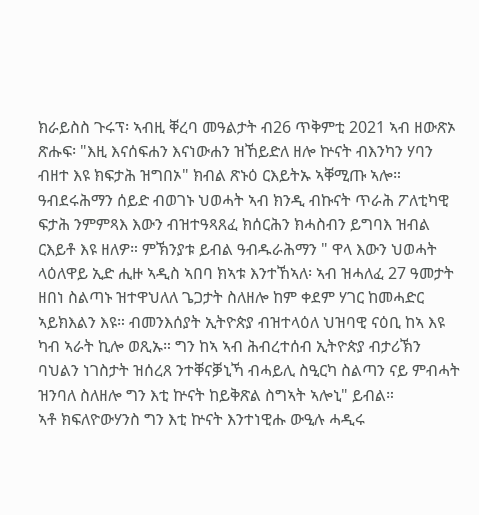ክራይስስ ጉሩፕ፡ ኣብዚ ቐረባ መዓልታት ብ26 ጥቅምቲ 2021 ኣብ ዘውጽኦ ጽሑፍ፡ "እዚ እናሰፍሐን እናነውሐን ዝኸይድለ ዘሎ ኵናት ብእንካን ሃባን ብዘተ እዩ ክፍታሕ ዝግበኦ" ክብል ጽኑዕ ርእይትኡ ኣቐሚጡ ኣሎ።
ዓብደሩሕማን ሰይድ ብወገኑ ህወሓት ኣብ ክንዲ ብኩናት ጥራሕ ፖለቲካዊ ፍታሕ ንምምጻእ እውን ብዝተዓጻጸፈ ክሰርሕን ክሓስብን ይግባእ ዝብል ርእይቶ እዩ ዘለዎ። ምኽንያቱ ይብል ዓብዱራሕማን " ዋላ እውን ህወሓት ላዕለዋይ ኢድ ሒዙ ኣዲስ ኣበባ ክኣቱ እንተኸኣለ፡ ኣብ ዝሓለፈ 27 ዓመታት ዘበነ ስልጣኑ ዝተዋህለለ ጌጋታት ስለዘሎ ከም ቀደም ሃገር ከመሓድር ኣይክእልን እዩ። ብመንእሰያት ኢትዮጵያ ብዝተላዕለ ህዝባዊ ናዕቢ ከኣ እዩ ካብ ኣራት ኪሎ ወጺኡ። ግን ከኣ ኣብ ሕብረተሰብ ኢትዮጵያ ብታሪኽን ባህልን ነገስታት ዝሰረጸ ንተቐናቓኒኻ ብሓይሊ ስዒርካ ስልጣን ናይ ምብሓት ዝንባለ ስለዘሎ ግን እቲ ኵናት ከይቅጽል ስግኣት ኣሎኒ" ይብል።
ኣቶ ክፍለዮውሃንስ ግን እቲ ኵናት እንተነዊሑ ውዒሉ ሓዲሩ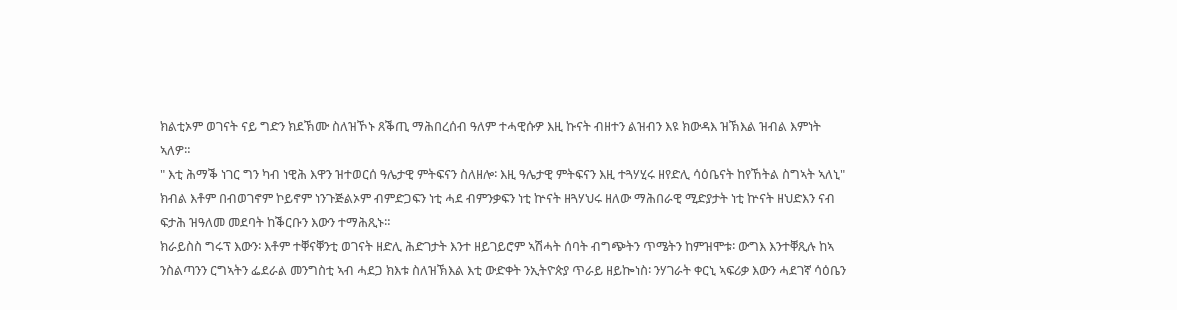ክልቲኦም ወገናት ናይ ግድን ክደኽሙ ስለዝኾኑ ጸቕጢ ማሕበረሰብ ዓለም ተሓዊሱዎ እዚ ኩናት ብዘተን ልዝብን እዩ ክውዳእ ዝኽእል ዝብል እምነት ኣለዎ።
" እቲ ሕማቕ ነገር ግን ካብ ነዊሕ እዋን ዝተወርሰ ዓሌታዊ ምትፍናን ስለዘሎ፡ እዚ ዓሌታዊ ምትፍናን እዚ ተጓሃሂሩ ዘየድሊ ሳዕቤናት ከየኸትል ስግኣት ኣለኒ" ክብል እቶም በብወገኖም ኮይኖም ነንጉጅልኦም ብምድጋፍን ነቲ ሓደ ብምንቃፍን ነቲ ኵናት ዘጓሃህሩ ዘለው ማሕበራዊ ሚድያታት ነቲ ኵናት ዘህድእን ናብ ፍታሕ ዝዓለመ መደባት ከቕርቡን እውን ተማሕጺኑ።
ክራይስስ ግሩፕ እውን፡ እቶም ተቐናቐንቲ ወገናት ዘድሊ ሕድገታት እንተ ዘይገይሮም ኣሽሓት ሰባት ብግጭትን ጥሜትን ከምዝሞቱ፡ ውግእ እንተቐጺሉ ከኣ ንስልጣንን ርግኣትን ፌደራል መንግስቲ ኣብ ሓደጋ ክእቱ ስለዝኽእል እቲ ውድቀት ንኢትዮጵያ ጥራይ ዘይኰነስ፡ ንሃገራት ቀርኒ ኣፍሪቃ እውን ሓደገኛ ሳዕቤን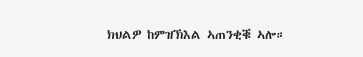ክህልዎ ከምዝኽእል ኣጠንቂቑ ኣሎ።